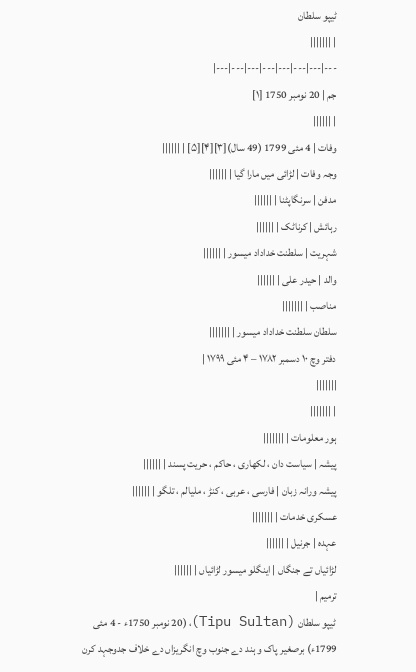ٹیپو سلطان
| |||||||
---|---|---|---|---|---|---|---|
جم | 20 نومبر 1750 [۱]
| ||||||
وفات | 4 مئی 1799 (49 سال)[۳][۴][۵] | ||||||
وجہ وفات | لڑائی میں مارا گیا | ||||||
مدفن | سرنگاپٹنا | ||||||
رہائش | کرناٹک | ||||||
شہریت | سلطنت خداداد میسور | ||||||
والد | حیدر علی | ||||||
مناصب | |||||||
سلطان سلطنت خداداد میسور | |||||||
دفتر وچ ۱۰ دسمبر ۱۷۸۲ – ۴ مئی ۱۷۹۹ |
|||||||
| |||||||
ہور معلومات | |||||||
پیشہ | سیاست دان ، لکھاری ، حاکم ، حریت پسند | ||||||
پیشہ ورانہ زبان | فارسی ، عربی ، کنڑ ، ملیالم ، تلگو | ||||||
عسکری خدمات | |||||||
عہدہ | جرنیل | ||||||
لڑائیاں تے جنگاں | اینگلو میسور لڑائیاں | ||||||
ترمیم |
ٹیپو سلطان (Tipu Sultan)، (20 نومبر 1750ء - 4 مئی 1799ء) برصغیر پاک و ہند دے جنوب وچ انگریزاں دے خلاف جدوجہد کرن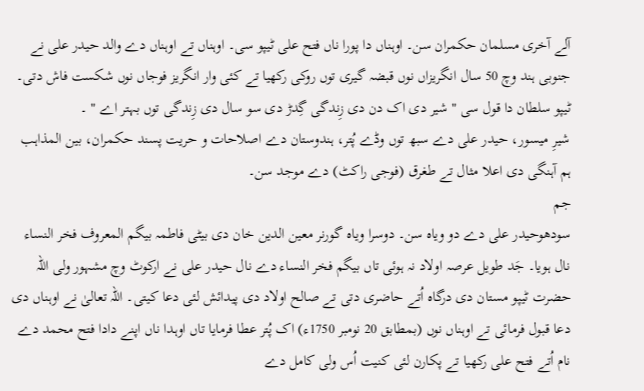آلے آخری مسلمان حکمران سن۔ اوہناں دا پورا ناں فتح علی ٹیپو سی۔ اوہناں تے اوہناں دے والد حیدر علی نے جنوبی ہند وچ 50 سال انگریزاں نوں قبضہ گیری توں روکی رکھیا تے کئی وار انگریز فوجاں نوں شکست فاش دتی۔ ٹیپو سلطان دا قول سی " شیر دی اک دن دی زِندگی گِدڑ دی سو سال دی زِندگی توں بہتر اے " ۔
شیرِ میسور، حیدر علی دے سبھ توں وڈے پُتر، ہندوستان دے اصلاحات و حریت پسند حکمران، بین المذاہب ہم آہنگی دی اعلا مثال تے طغرق (فوجی راکٹ) دے موجد سن۔
جم
سودھوحیدر علی دے دو ویاہ سن۔ دوسرا ویاہ گورنر معین الدین خان دی بیٹی فاطمہ بیگم المعروف فخر النساء نال ہویا۔ جَد طویل عرصہ اولاد نہ ہوئی تاں بیگم فخر النساء دے نال حیدر علی نے ارکوٹ وچ مشہور ولی اللہ حضرت ٹیپو مستان دی درگاہ اُتے حاضری دتی تے صالح اولاد دی پیدائش لئی دعا کیتی۔ اللہ تعالیٰ نے اوہناں دی دعا قبول فرمائی تے اوہناں نوں (بمطابق 20 نومبر 1750ء) اک پُتر عطا فرمایا تاں اوہدا ناں اپنے دادا فتح محمد دے نام اُتے فتح علی رکھیا تے پکارن لئی کنیت اُس ولی کامل دے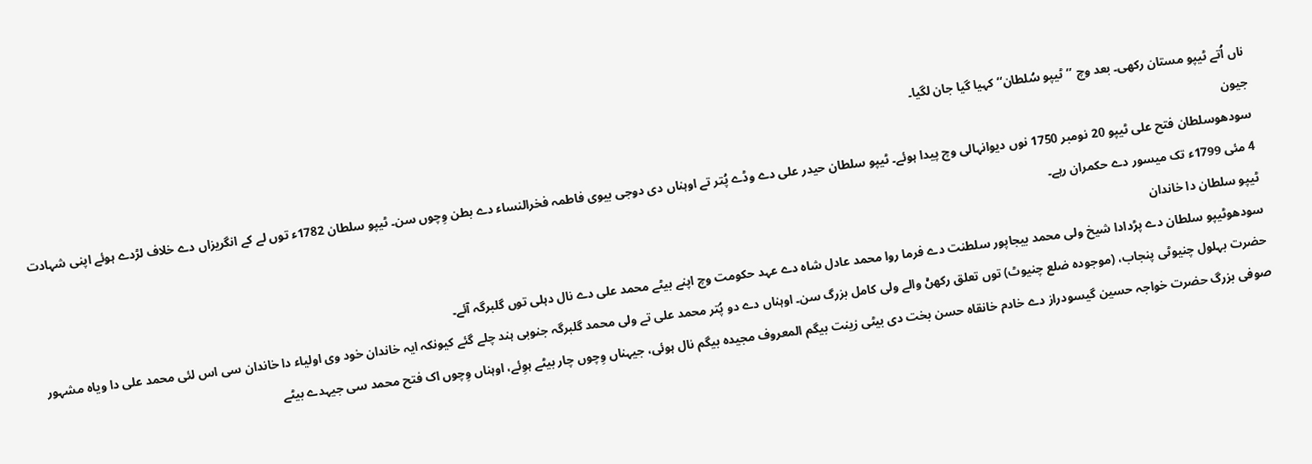ناں اُتے ٹیپو مستان رکھی۔ بعد وچ ’’ٹیپو سُلطان‘‘ کہیا گیا جان لگیا۔
جیون
سودھوسلطان فتح علی ٹیپو 20 نومبر 1750 نوں دیوانہالی وچ پیدا ہوئے۔ ٹیپو سلطان حیدر علی دے وڈے پُتر تے اوہناں دی دوجی بیوی فاطمہ فخرالنساء دے بطن وِچوں سن۔ ٹیپو سلطان 1782ء توں لے کے انگریزاں دے خلاف لڑدے ہوئے اپنی شہادت 4 مئی 1799ء تک میسور دے حکمران رہے۔
ٹیپو سلطان دا خاندان
سودھوٹیپو سلطان دے پڑدادا شیخ ولی محمد بیجاپور سلطنت دے فرما روا محمد عادل شاہ دے عہد حکومت وچ اپنے بیٹے محمد علی دے نال دہلی توں گلبرگہ آئے۔
حضرت بہلول چنیوٹی پنجاب، (موجودہ ضلع چنیوٹ) توں تعلق رکھݨ والے ولی کامل بزرگ سن۔ اوہناں دے دو پُتر محمد علی تے ولی محمد گلبرگہ جنوبی ہند چلے گئے کیونکہ ایہ خاندان خود وی اولیاء دا خاندان سی اس لئی محمد علی دا ویاہ مشہور صوفی بزرگ حضرت خواجہ حسین گیسودراز دے خادم خانقاہ حسن بخت دی بیٹی زینت بیگم المعروف مجیدہ بیگم نال ہوئی، جیہناں وِچوں چار بیٹے ہوِئے، اوہناں وِچوں اک فتح محمد سی جیہدے بیٹے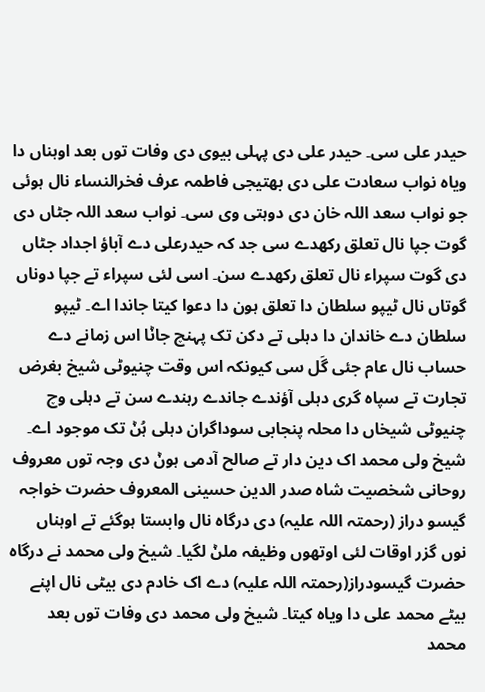حیدر علی سی۔ حیدر علی دی پہلی بیوی دی وفات توں بعد اوہناں دا ویاہ نواب سعادت علی دی بھتیجی فاطمہ عرف فخرالنساء نال ہوئی جو نواب سعد اللہ خان دی دوہتی وی سی۔ نواب سعد اللہ جٹاں دی گوت جپا نال تعلق رکھدے سی جد کہ حیدرعلی دے آباؤ اجداد جٹاں دی گوت سپراء نال تعلق رکھدے سن۔ اسی لئی سپراء تے جپا دوناں گوتاں نال ٹیپو سلطان دا تعلق ہون دا دعوا کیتا جاندا اے۔ ٹیپو سلطان دے خاندان دا دہلی تے دکن تک پہنچ جاݨا اس زمانے دے حساب نال عام جئی گَل سی کیونکہ اس وقت چنیوٹی شیخ بغرض تجارت تے سپاہ گری دہلی آؤندے جاندے رہندے سن تے دہلی وچ چنیوٹی شیخاں دا محلہ پنجابی سوداگران دہلی ہُݨ تک موجود اے۔
شیخ ولی محمد اک دین دار تے صالح آدمی ہوݨ دی وجہ توں معروف روحانی شخصیت شاہ صدر الدین حسینی المعروف حضرت خواجہ گیسو دراز (رحمتہ اللہ علیہ) دی درگاہ نال وابستا ہوگئے تے اوہناں نوں گزر اوقات لئی اوتھوں وظیفہ ملݨ لگیا۔ شیخ ولی محمد نے درگاہ حضرت گیسودراز(رحمتہ اللہ علیہ) دے اک خادم دی بیٹی نال اپنے بیٹے محمد علی دا ویاہ کیتا۔ شیخ ولی محمد دی وفات توں بعد محمد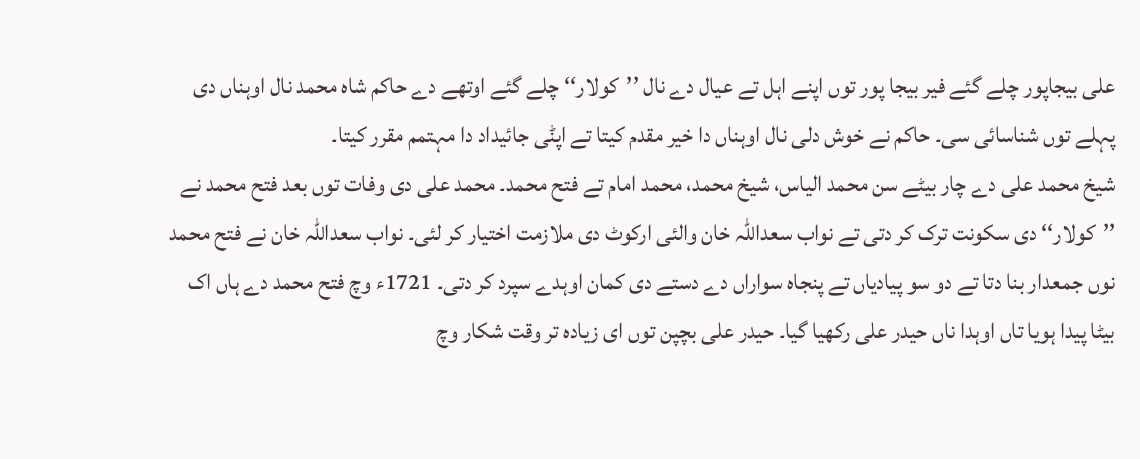علی بیجاپور چلے گئے فیر بیجا پور توں اپنے اہل تے عیال دے نال ’’کولار‘‘ چلے گئے اوتھے دے حاکم شاہ محمد نال اوہناں دی پہلے توں شناسائی سی۔ حاکم نے خوش دلی نال اوہناں دا خیر مقدم کيتا تے اپݨی جائیداد دا مہتمم مقرر کيتا۔
شیخ محمد علی دے چار بیٹے سن محمد الیاس، شیخ محمد، محمد امام تے فتح محمد۔ محمد علی دی وفات توں بعد فتح محمد نے ’’کولار‘‘ دی سکونت ترک کر دتی تے نواب سعداللہ خان والئی ارکوٹ دی ملازمت اختیار کر لئی۔ نواب سعداللہ خان نے فتح محمد نوں جمعدار بنا دتا تے دو سو پیادیاں تے پنجاہ سواراں دے دستے دی کمان اوہدے سپرد کر دتی۔ 1721ء وچ فتح محمد دے ہاں اک بیٹا پیدا ہويا تاں اوہدا ناں حیدر علی رکھیا گیا۔ حیدر علی بچپن توں ای زیادہ تر وقت شکار وچ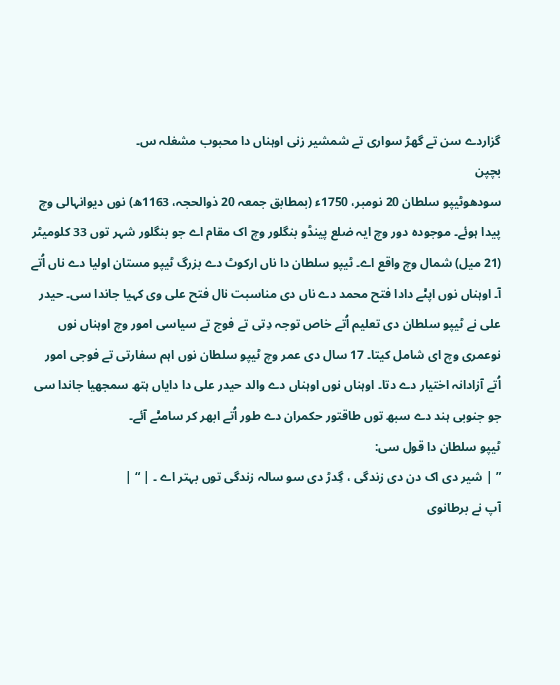گزاردے سن تے گھڑ سواری تے شمشیر زنی اوہناں دا محبوب مشغلہ س۔
بچپن
سودھوٹیپو سلطان 20 نومبر، 1750ء (بمطابق جمعہ 20 ذوالحجہ، 1163ھ) نوں دیوانہالی وچ پیدا ہوئے۔ موجودہ دور وچ ایہ ضلع پینڈو بنگلور وچ اک مقام اے جو بنگلور شہر توں 33 کلومیٹر (21 میل) شمال وچ واقع اے۔ ٹیپو سلطان دا ناں ارکوٹ دے بزرگ ٹیپو مستان اولیا دے ناں اُتے آ۔ اوہناں نوں اپݨے دادا فتح محمد دے ناں دی مناسبت نال فتح علی وی کہیا جاندا سی۔ حیدر علی نے ٹیپو سلطان دی تعلیم اُتے خاص توجہ دِتی تے فوج تے سیاسی امور وچ اوہناں نوں نوعمری وچ ای شامل کيتا۔ 17 سال دی عمر وچ ٹیپو سلطان نوں اہم سفارتی تے فوجی امور اُتے آزادانہ اختیار دے دتا۔ اوہناں نوں اوہناں دے والد حیدر علی دا دایاں ہتھ سمجھیا جاندا سی جو جنوبی ہند دے سبھ توں طاقتور حکمران دے طور اُتے ابھر کر سامݨے آئے۔
ٹیپو سلطان دا قول سی:
” | شیر دی اک دن دی زندگی ، گِدڑ دی سو سالہ زندگی توں بہتر اے ۔ | “ |
آپ نے برطانوی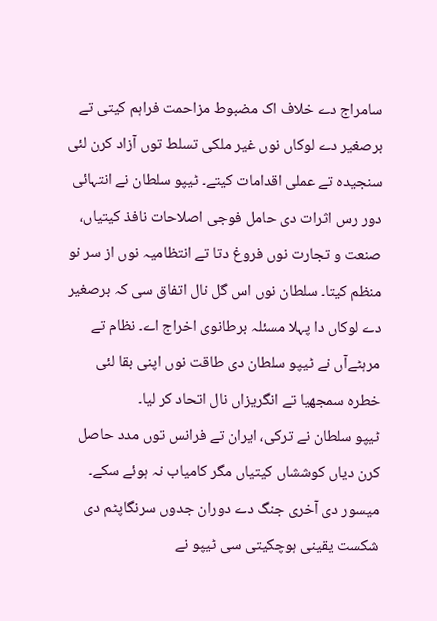سامراج دے خلاف اک مضبوط مزاحمت فراہم کیتی تے برصغیر دے لوکاں نوں غیر ملکی تسلط توں آزاد کرن لئی سنجیدہ تے عملی اقدامات کیتے۔ ٹیپو سلطان نے انتہائی دور رس اثرات دی حامل فوجی اصلاحات نافذ کيتياں، صنعت و تجارت نوں فروغ دتا تے انتظامیہ نوں از سر نو منظم کيتا۔ سلطان نوں اس گل نال اتفاق سی کہ برصغیر دے لوکاں دا پہلا مسئلہ برطانوی اخراج اے۔ نظام تے مرہٹےآں نے ٹیپو سلطان دی طاقت نوں اپنی بقا لئی خطرہ سمجھیا تے انگریزاں نال اتحاد کر ليا۔
ٹیپو سلطان نے ترکی، ایران تے فرانس توں مدد حاصل کرن دیاں کوششاں کيتياں مگر کامیاب نہ ہوئے سکے۔ میسور دی آخری جنگ دے دوران جدوں سرنگاپٹم دی شکست یقینی ہوچکيتی سی ٹیپو نے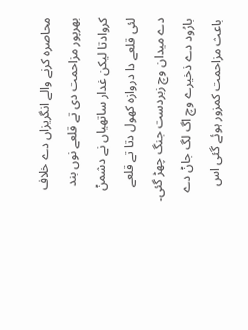محاصرہ کرنے والے انگریزاں دے خلاف بھرپور مزاحمت دی تے قلعے نوں بند کروادتا لیکن غدار ساتھیاں نے دشمݨ لئی قلعے دا دروازہ کھول دتا تے قلعے دے میدان وچ زبردست جنگ چھڑ گئی۔ بارُود دے ذخیرے وچ اگ لگ جاݨ دے باعث مزاحمت کمزور ہوئے گئی اس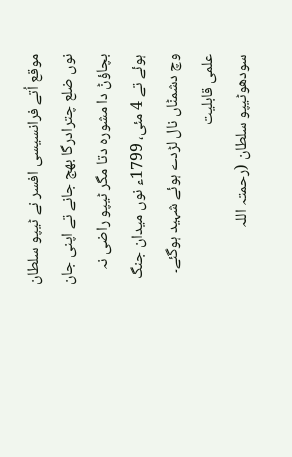موقع اُتے فرانسیسی افسر نے ٹیپو سلطان نوں ضلع چترادرگا بھج جانے تے اپنی جان بچاؤݨ دا مشورہ دتا مگر ٹیپو راضی نہ ہوئے تے 4 مئی، 1799ء نوں میدان جنگ وچ دشمݨاں نال لڑدے ہوئے شہید ہوگئے۔
علمی قابلیت
سودھوٹیپو سلطان (رحمتہ اللہ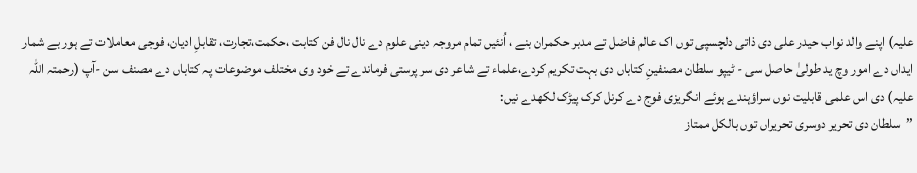علیہ) اپنے والد نواب حیدر علی دی ذاتی دلچسپی توں اک عالم فاضل تے مدبر حکمران بنے ، اُنئيں تمام مروجہ دینی علوم دے نال نال فن کتابت ،حکمت،تجارت، تقابلِ ادیان، فوجی معاملات تے ہور بے شمار ایداں دے امور وچ ید طولیٰ حاصل سی - ٹیپو سلطان مصنفینِ کتاباں دی بہت تکریم کردے،علماء تے شاعر دی سر پرستی فرماندے تے خود وی مختلف موضوعات پہ کتاباں دے مصنف سن -آپ (رحمتہ اللہ علیہ) دی اس علمی قابلیت نوں سراؤہندے ہوئے انگریزی فوج دے کرنل کرک پیڑک لکھدے نيں:
’’سلطان دی تحریر دوسری تحریراں توں بالکل ممتاز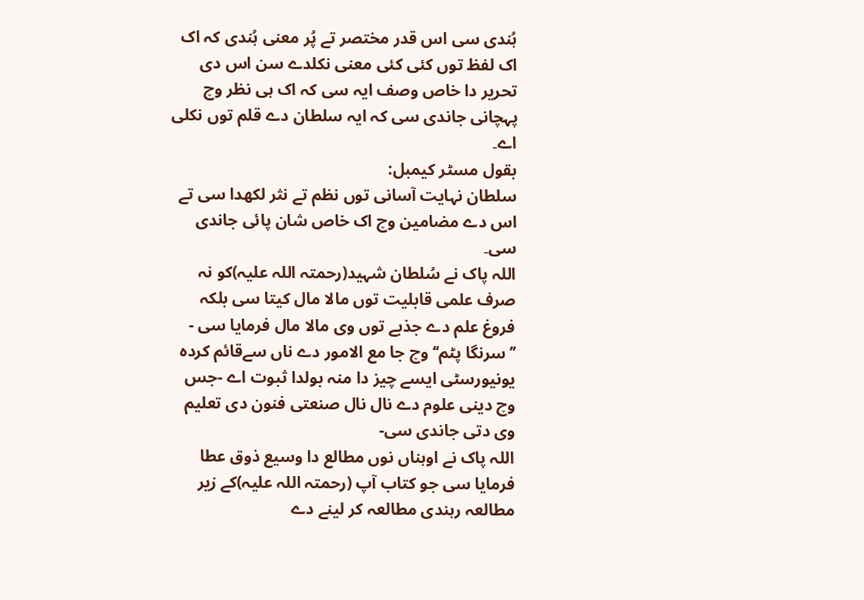ہُندی سی اس قدر مختصر تے پُر معنی ہُندی کہ اک اک لفظ توں کئی کئی معنی نکلدے سن اس دی تحریر دا خاص وصف ایہ سی کہ اک ہی نظر وچ پہچانی جاندی سی کہ ایہ سلطان دے قلم توں نکلی اے۔
بقول مسٹر کیمبل:
سلطان نہایت آسانی توں نظم تے نثر لکھدا سی تے اس دے مضامین وچ اک خاص شان پائی جاندی سی۔
اللہ پاک نے سُلطان شہید(رحمتہ اللہ علیہ)کو نہ صرف علمی قابلیت توں مالا مال کيتا سی بلکہ فروغ علم دے جذبے توں وی مالا مال فرمایا سی - ’’سرنگا پٹم‘‘ وچ جا مع الامور دے ناں سےقائم کردہ یونیورسٹی ايسے چیز دا منہ بولدا ثبوت اے -جس وچ دینی علوم دے نال نال صنعتی فنون دی تعلیم وی دتی جاندی سی-
اللہ پاک نے اوہناں نوں مطالع دا وسیع ذوق عطا فرمایا سی جو کتاب آپ (رحمتہ اللہ علیہ)کے زیر مطالعہ رہندی مطالعہ کر لینے دے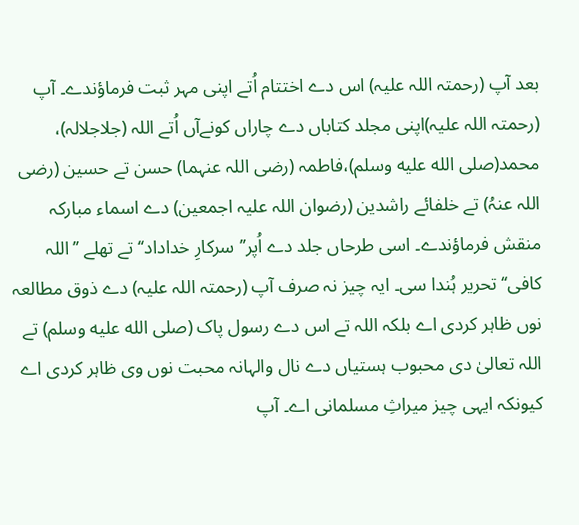بعد آپ (رحمتہ اللہ علیہ) اس دے اختتام اُتے اپنی مہر ثبت فرماؤندے۔ آپ (رحمتہ اللہ علیہ)اپنی مجلد کتاباں دے چاراں کونےآں اُتے اللہ (جلاجلالہ)، محمد(صلى الله عليه وسلم)،فاطمہ (رضی اللہ عنہما) حسن تے حسین (رضی اللہ عنہُ) تے خلفائے راشدین (رضوان اللہ علیہ اجمعین) دے اسماء مبارکہ منقش فرماؤندے۔ اسی طرحاں جلد دے اُپر’’سرکارِ خداداد‘‘ تے تھلے ’’اللہ کافی‘‘ تحریر ہُندا سی۔ ایہ چیز نہ صرف آپ (رحمتہ اللہ علیہ) دے ذوق مطالعہ نوں ظاہر کردی اے بلکہ اللہ تے اس دے رسول پاک (صلى الله عليه وسلم) تے اللہ تعالیٰ دی محبوب ہستیاں دے نال والہانہ محبت نوں وی ظاہر کردی اے کیونکہ ایہی چیز میراثِ مسلمانی اے۔ آپ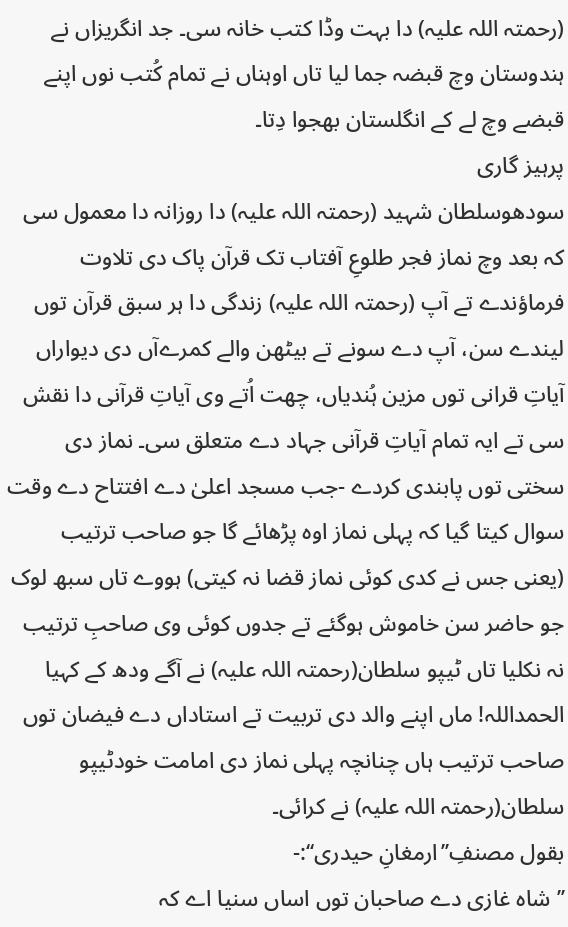(رحمتہ اللہ علیہ) دا بہت وڈا کتب خانہ سی۔ جد انگریزاں نے ہندوستان وچ قبضہ جما لیا تاں اوہناں نے تمام کُتب نوں اپنے قبضے وچ لے کے انگلستان بھجوا دِتا۔
پرہیز گاری
سودھوسلطان شہید (رحمتہ اللہ علیہ) دا روزانہ دا معمول سی کہ بعد وچ نماز فجر طلوعِ آفتاب تک قرآن پاک دی تلاوت فرماؤندے تے آپ (رحمتہ اللہ علیہ) زندگی دا ہر سبق قرآن توں لیندے سن، آپ دے سونے تے بیٹھن والے کمرےآں دی دیواراں آیاتِ قرانی توں مزین ہُندیاں، چھت اُتے وی آیاتِ قرآنی دا نقش سی تے ایہ تمام آیاتِ قرآنی جہاد دے متعلق سی۔ نماز دی سختی توں پابندی کردے -جب مسجد اعلیٰ دے افتتاح دے وقت سوال کيتا گیا کہ پہلی نماز اوہ پڑھائے گا جو صاحب ترتیب (یعنی جس نے کدی کوئی نماز قضا نہ کیتی) ہووے تاں سبھ لوک جو حاضر سن خاموش ہوگئے تے جدوں کوئی وی صاحبِ ترتیب نہ نکلیا تاں ٹیپو سلطان(رحمتہ اللہ علیہ) نے آگے ودھ کے کہیا الحمداللہ! ماں اپنے والد دی تربیت تے استاداں دے فیضان توں صاحب ترتیب ہاں چنانچہ پہلی نماز دی امامت خودٹیپو سلطان(رحمتہ اللہ علیہ) نے کرائی۔
بقول مصنفِ’’ارمغانِ حیدری‘‘:-
’’شاہ غازی دے صاحبان توں اساں سنیا اے کہ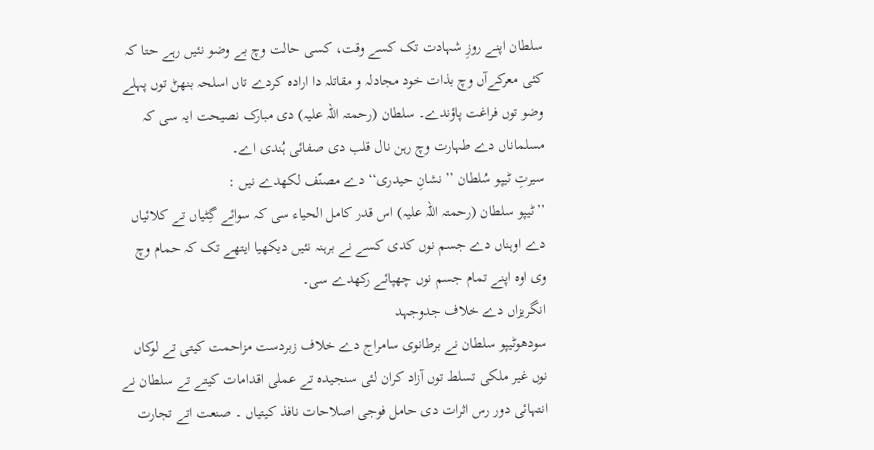سلطان اپنے روزِ شہادت تک کسے وقت، کسی حالت وچ بے وضو نئيں رہے حتا کہ کئی معرکےآں وچ بذات خود مجادلہ و مقاتلہ دا ارادہ کردے تاں اسلحہ بنھݨ توں پہلے وضو توں فراغت پاؤندے۔ سلطان (رحمتہ اللہ علیہ) دی مبارک نصیحت ایہ سی کہ مسلماناں دے طہارت وچ رہن نال قلب دی صفائی ہُندی اے۔
سیرتِ ٹیپو سُلطان ’’نشانِ حیدری‘‘ دے مصنّف لکھدے نيں :
’’ٹیپو سلطان (رحمتہ اللہ علیہ) اس قدر کامل الحیاء سی کہ سوائے گِٹیاں تے کلائیاں دے اوہناں دے جسم نوں کدی کسے نے برہنہ نئيں دیکھیا ایتھے تک کہ حمام وچ وی اوہ اپنے تمام جسم نوں چھپائے رکھدے سی۔
انگریزاں دے خلاف جدوجہد
سودھوٹیپو سلطان نے برطانوی سامراج دے خلاف زبردست مزاحمت کیتی تے لوکاں نوں غیر ملکی تسلط توں آزاد کران لئی سنجیدہ تے عملی اقدامات کیتے تے سلطان نے انتہائی دور رس اثرات دی حامل فوجی اصلاحات نافذ کیتیاں ۔ صنعت اتے تجارت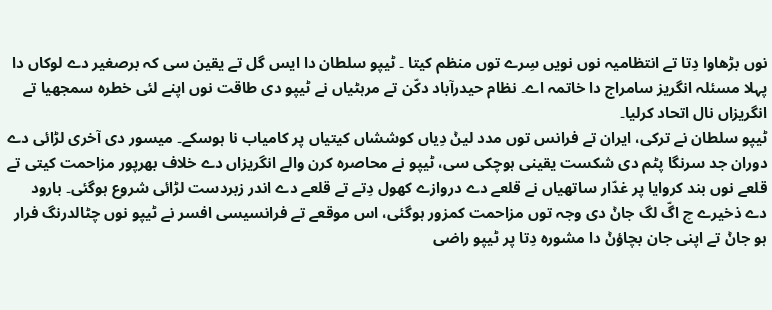نوں بڑھاوا دِتا تے انتظامیہ نوں نویں سِرے توں منظم کیتا ۔ ٹیپو سلطان دا ایس گل تے یقین سی کہ برصغیر دے لوکاں دا پہلا مسئلہ انگریز سامراج دا خاتمہ اے۔ نظام حیدرآباد دکّن تے مرہٹیاں نے ٹیپو دی طاقت نوں اپنے لئی خطرہ سمجھیا تے انگریزاں نال اتحاد کرلیا۔
ٹیپو سلطان نے ترکی، ایران تے فرانس توں مدد لیݨ دِیاں کوششاں کیتیاں پر کامیاب نا ہوسکے۔ میسور دی آخری لڑائی دے دوران جد سرنگا پٹم دی شکست یقینی ہوچکی سی، ٹیپو نے محاصرہ کرن والے انگریزاں دے خلاف بھرپور مزاحمت کیتی تے قلعے نوں بند کروایا پر غدّار ساتھیاں نے قلعے دے دروازے کھول دِتے تے قلعے دے اندر زبردست لڑائی شروع ہوگئی۔ بارود دے ذخیرے چ اگّ لگ جاݨ دی وجہ توں مزاحمت کمزور ہوگئی، اس موقعے تے فرانسیسی افسر نے ٹیپو نوں چٹالدرنگ فرار ہو جاݨ تے اپنی جان بچاؤݨ دا مشورہ دِتا پر ٹیپو راضی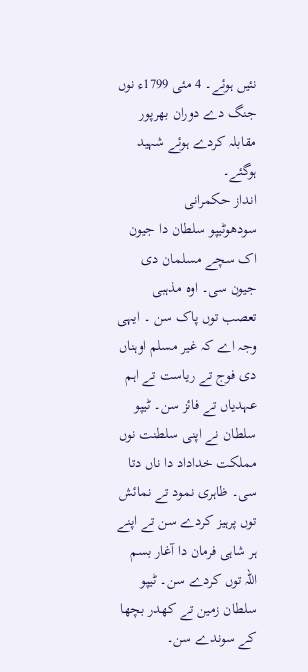نئیں ہوئے۔ 4 مئی 1799ء نوں جنگ دے دوران بھرپور مقابلہ کردے ہوئے شہید ہوگئے۔
انداز حکمرانی
سودھوٹیپو سلطان دا جیون اک سچے مسلمان دی جیون سی۔ اوہ مذہبی تعصب توں پاک سن ۔ ایہی وجہ اے کہ غیر مسلم اوہناں دی فوج تے ریاست تے اہم عہدیاں تے فائز سن۔ ٹیپو سلطان نے اپنی سلطنت نوں مملکت خداداد دا ناں دتا سی۔ ظاہری نمود تے نمائش توں پرہیز کردے سن تے اپنے ہر شاہی فرمان دا آغار بسم اللہ توں کردے سن۔ ٹیپو سلطان زمین تے کھدر بچھا کے سوندے سن۔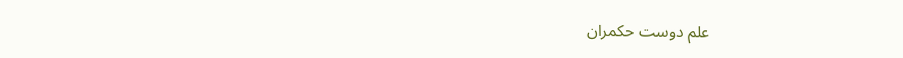علم دوست حکمران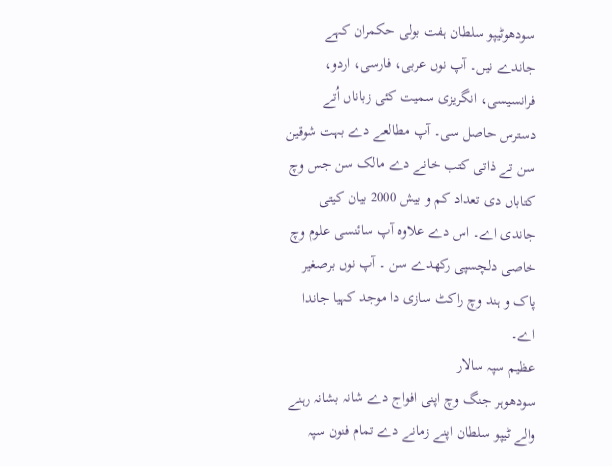سودھوٹیپو سلطان ہفت بولی حکمران کہے جاندے نيں۔ آپ نوں عربی، فارسی، اردو، فرانسیسی، انگریزی سمیت کئی زباناں اُتے دسترس حاصل سی۔ آپ مطالعے دے بہت شوقین سن تے ذاتی کتب خانے دے مالک سن جس وچ کتاباں دی تعداد کم و بیش 2000 بیان کيتی جاندی اے۔ اس دے علاوہ آپ سائنسی علوم وچ خاصی دلچسپی رکھدے سن ۔ آپ نوں برصغیر پاک و ہند وچ راکٹ سازی دا موجد کہیا جاندا اے۔
عظیم سپہ سالار
سودھوہر جنگ وچ اپنی افواج دے شانہ بشانہ رہنے والے ٹیپو سلطان اپنے زمانے دے تمام فنون سپہ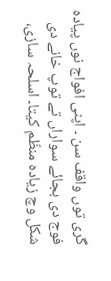گری توں واقف سن ۔ اپنی افواج نوں پیادہ فوج دی بجائے سواراں تے توپ خانے دی شکل وچ زیادہ منظّم کيتا۔ اسلحہ سازی،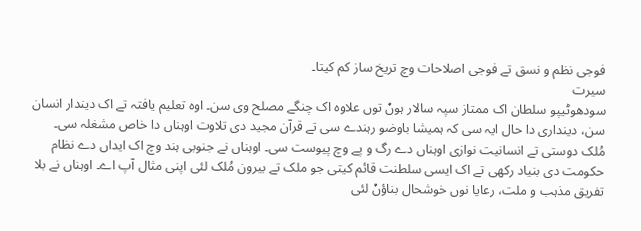فوجی نظم و نسق تے فوجی اصلاحات وچ تریخ ساز کم کيتا۔
سیرت
سودھوٹیپو سلطان اک ممتاز سپہ سالار ہوݨ توں علاوہ اک چنگے مصلح وی سن۔ اوہ تعلیم یافتہ تے اک دیندار انسان سن، دینداری دا حال ایہ سی کہ ہمیشا باوضو رہندے سی تے قرآن مجید دی تلاوت اوہناں دا خاص مشغلہ سی۔ مُلک دوستی تے انسانیت نوازی اوہناں دے رگ و پے وچ پیوست سی۔ اوہناں نے جنوبی ہند وچ اک ایداں دے نظام حکومت دی بنیاد رکھی تے اک ایسی سلطنت قائم کيتی جو ملک تے بیرون مُلک لئی اپنی مثال آپ اے۔ اوہناں نے بلا تفریق مذہب و ملت، رعایا نوں خوشحال بناؤݨ لئی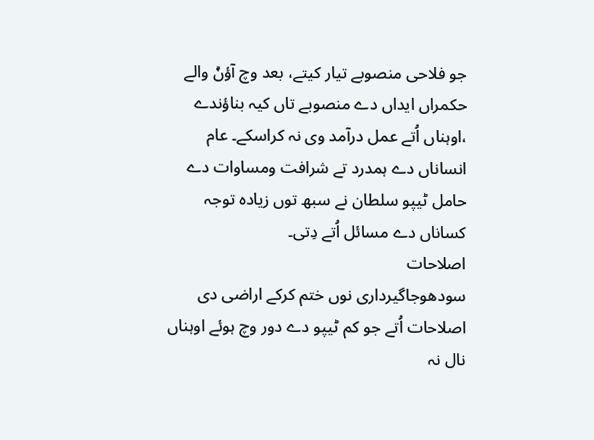جو فلاحی منصوبے تیار کيتے، بعد وچ آؤݨ والے حکمراں ایداں دے منصوبے تاں کیہ بناؤندے ،اوہناں اُتے عمل درآمد وی نہ کراسکے۔ عام انساناں دے ہمدرد تے شرافت ومساوات دے حامل ٹیپو سلطان نے سبھ توں زیادہ توجہ کساناں دے مسائل اُتے دِتی۔
اصلاحات
سودھوجاگیرداری نوں ختم کرکے اراضی دی اصلاحات اُتے جو کم ٹیپو دے دور وچ ہوئے اوہناں نال نہ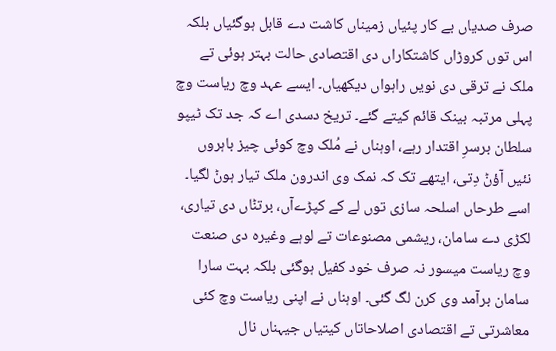صرف صدیاں بے کار پئیاں زمیناں کاشت دے قابل ہوگئياں بلکہ اس توں کروڑاں کاشتکاراں دی اقتصادی حالت بہتر ہوئی تے ملک نے ترقی دی نويں راہواں دیکھیاں۔ ايسے عہد وچ ریاست وچ پہلی مرتبہ بینک قائم کيتے گئے۔ تریخ دسدی اے کہ جد تک ٹیپو سلطان برسرِ اقتدار رہے، اوہناں نے مُلک وچ کوئی چیز باہروں نئیں آؤݨ دِتی، ایتھے تک کہ نمک وی اندرون ملک تیار ہوݨ لگیا۔ اسے طرحاں اسلحہ سازی توں لے کے کپڑےآں، برتݨاں دی تیاری، لکڑی دے سامان، ریشمی مصنوعات تے لوہے وغیرہ دی صنعت وچ ریاست میسور نہ صرف خود کفیل ہوگئی بلکہ بہت سارا سامان برآمد وی کرن لگ گئی۔ اوہناں نے اپنی ریاست وچ کئی معاشرتی تے اقتصادی اصلاحاتاں کيتياں جیہناں نال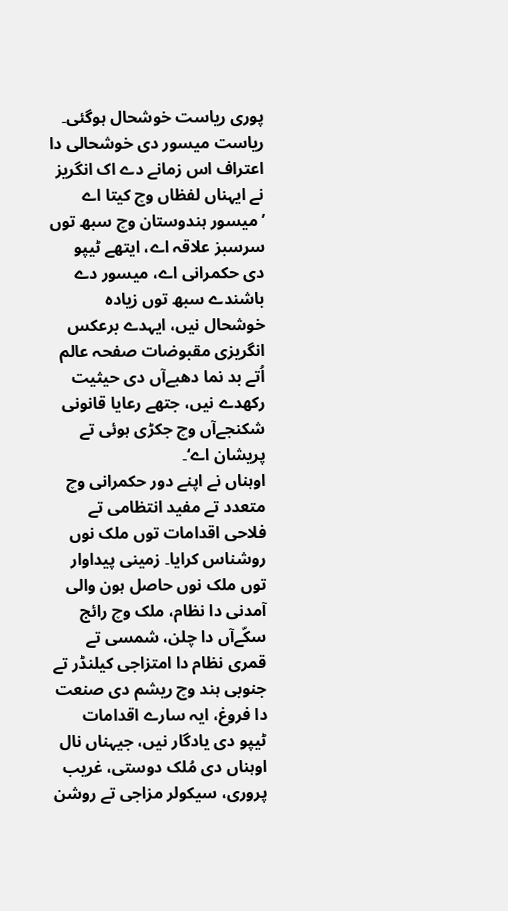پوری ریاست خوشحال ہوگئی۔ ریاست میسور دی خوشحالی دا اعتراف اس زمانے دے اک انگریز نے ایہناں لفظاں وچ کیتا اے ’میسور ہندوستان وچ سبھ توں سرسبز علاقہ اے، ایتھے ٹیپو دی حکمرانی اے، میسور دے باشندے سبھ توں زیادہ خوشحال نيں، ایہدے برعکس انگریزی مقبوضات صفحہ عالم اُتے بد نما دھبےآں دی حیثیت رکھدے نيں، جتھے رعایا قانونی شکنجےآں وچ جکڑی ہوئی تے پریشان اے‘۔
اوہناں نے اپنے دور حکمرانی وچ متعدد تے مفید انتظامی تے فلاحی اقدامات توں ملک نوں روشناس کرایا۔ زمینی پیداوار توں ملک نوں حاصل ہون والی آمدنی دا نظام، ملک وچ رائج سکّےآں دا چلن، شمسی تے قمری نظام دا امتزاجی کیلنڈر تے جنوبی ہند وچ ریشم دی صنعت دا فروغ، ایہ سارے اقدامات ٹیپو دی یادگار نيں، جیہناں نال اوہناں دی مُلک دوستی، غریب پروری، سیکولر مزاجی تے روشن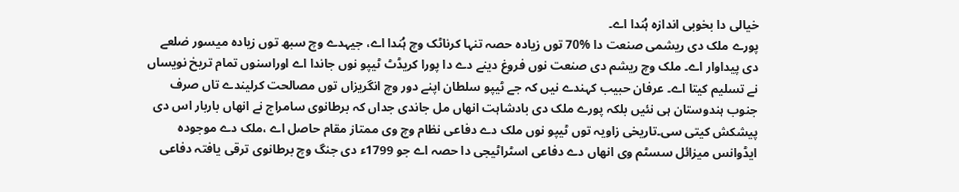خیالی دا بخوبی اندازہ ہُندا اے۔
پورے ملک دی ریشمی صنعت دا %70 توں زیادہ حصہ تنہا کرناٹک وچ ہُندا اے، جیہدے وچ سبھ توں زیادہ میسور ضلعے دی پیداوار اے۔ ملک وچ ریشم دی صنعت نوں فروغ دینے دے دا پورا کریڈٹ ٹیپو نوں جاندا اے اوراسنوں تمام تریخ نویساں نے تسلیم کيتا اے۔ عرفان حبیب کہندے نيں کہ جے ٹیپو سلطان اپنے دور وچ انگریزاں توں مصالحت کرلیندے تاں صرف جنوب ہندوستان ہی نئيں بلکہ پورے ملک دی بادشاہت انھاں مل جاندی جداں کہ برطانوی سامراج نے انھاں باربار اس دی پیشکش کيتی سی۔تاریخی زاویہ توں ٹیپو نوں ملک دے دفاعی نظام وچ وی ممتاز مقام حاصل اے ،ملک دے موجودہ ایڈوانس میزائل سسٹم وی انھاں دے دفاعی اسٹراٹیجی دا حصہ اے جو 1799ء دی جنگ وچ برطانوی ترقی یافتہ دفاعی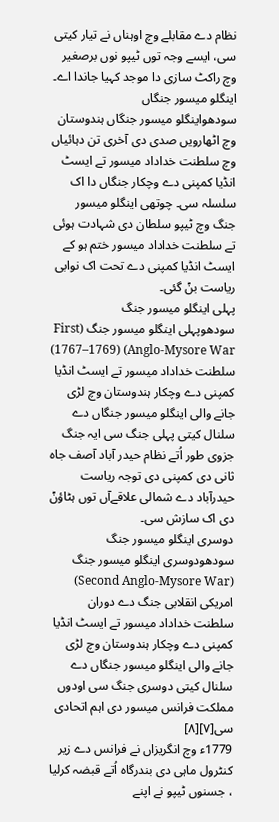نظام دے مقابلے وچ اوہناں نے تیار کيتی سی، ایسے وجہ توں ٹیپو نوں برصغیر وچ راکٹ سازی دا موجد کہیا جاندا اے۔
اینگلو میسور جنگاں
سودھواینگلو میسور جنگاں ہندوستان وچ اٹھارويں صدی دی آخری تن دہائیاں وچ سلطنت خداداد میسور تے ایسٹ انڈیا کمپنی دے وچکار جنگاں دا اک سلسلہ سی۔ چوتھی اینگلو میسور جنگ وچ ٹیپو سلطان دی شہادت ہوئی تے سلطنت خداداد میسور ختم ہو کے ایسٹ انڈیا کمپنی دے تحت اک نوابی ریاست بݨ گئی۔
پہلی اینگلو میسور جنگ
سودھوپہلی اینگلو میسور جنگ (First Anglo-Mysore War) (1767–1769) سلطنت خداداد میسور تے ایسٹ انڈیا کمپنی دے وچکار ہندوستان وچ لڑی جانے والی اینگلو میسور جنگاں دے سلنال کيتی پہلی جنگ سی ایہ جنگ جزوی طور اُتے نظام حیدر آباد آصف جاہ ثانی دی کمپنی دی توجہ ریاست حیدرآباد دے شمالی علاقےآں توں ہٹاؤݨ دی اک سازش سی۔
دوسری اینگلو میسور جنگ
سودھودوسری اینگلو میسور جنگ (Second Anglo-Mysore War) امریکی انقلابی جنگ دے دوران سلطنت خداداد میسور تے ایسٹ انڈیا کمپنی دے وچکار ہندوستان وچ لڑی جانے والی اینگلو میسور جنگاں دے سلنال کيتی دوسری جنگ سی اودوں مملکت فرانس میسور دی اہم اتحادی سی[۷][۸]
1779ء وچ انگریزاں نے فرانس دے زیر کنٹرول ماہی دی بندرگاہ اُتے قبضہ کرلیا ، جسنوں ٹیپو نے اپنے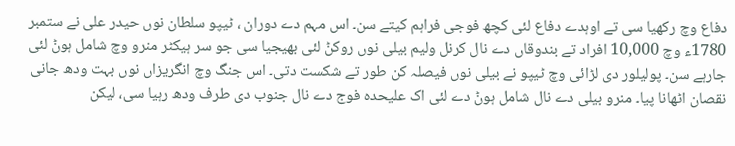دفاع وچ رکھیا سی تے اوہدے دفاع لئی کچھ فوجی فراہم کيتے سن۔ اس مہم دے دوران ، ٹیپو سلطان نوں حیدر علی نے ستمبر 1780ء وچ 10,000 افراد تے بندوقاں دے نال کرنل ولیم بیلی نوں روکݨ لئی بھیجیا سی جو سر ہیکٹر منرو وچ شامل ہوݨ لئی جارہے سن۔ پولیلور دی لڑائی وچ ٹیپو نے بیلی نوں فیصلہ کن طور تے شکست دتی۔ اس جنگ وچ انگریزاں نوں بہت ودھ جانی نقصان اٹھانا پيا۔ منرو بیلی دے نال شامل ہوݨ دے لئی اک علیحدہ فوج دے نال جنوب دی طرف ودھ رہیا سی، لیکن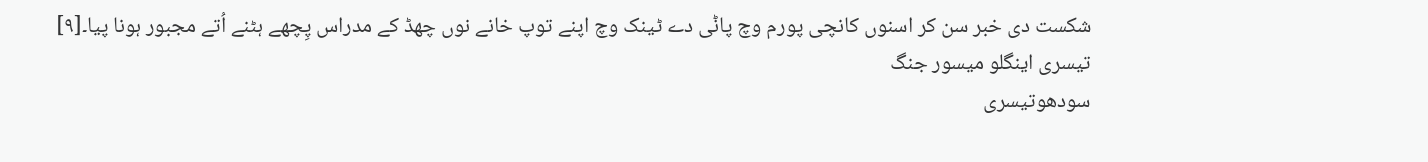شکست دی خبر سن کر اسنوں کانچی پورم وچ پاݨی دے ٹینک وچ اپنے توپ خانے نوں چھڈ کے مدراس پِچھے ہٹنے اُتے مجبور ہونا پيا۔[۹]
تیسری اینگلو میسور جنگ
سودھوتیسری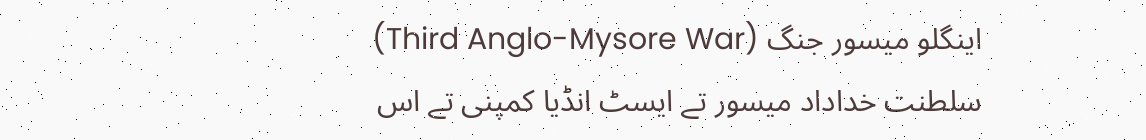اینگلو میسور جنگ (Third Anglo-Mysore War) سلطنت خداداد میسور تے ایسٹ انڈیا کمپنی تے اس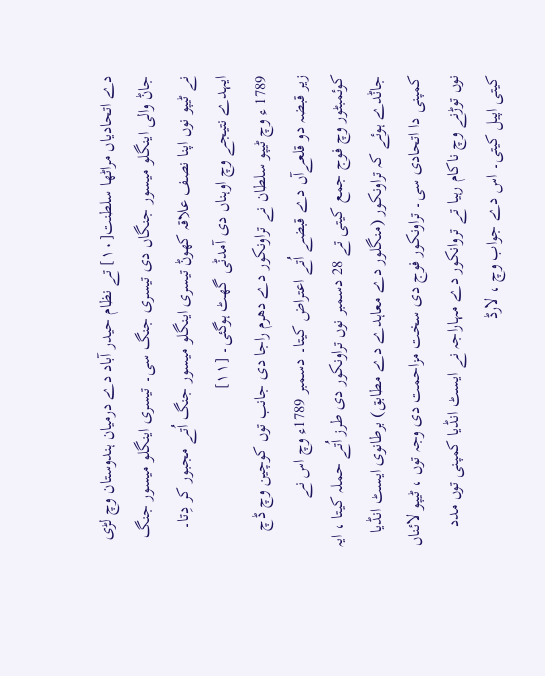دے اتحادیاں مراٹھا سلطنت[۱۰] تے نظام حیدر آباد دے درمیان ہندوستان وچ لڑی جاݨ والی اینگلو میسور جنگاں دی تیسری جنگ سی۔ تیسری اینگلو میسور جنگ نے ٹیپو نوں اپنا نصف علاقہ کھوݨ تیسری اینگلو میسور جنگ اُتے مجبور کر دِتا۔ ایہدے نتیجے وچ اوہناں دی آمدݨی گھٹ ہوگئی۔ [۱۱]
1789 ء وچ ٹیپو سلطان نے تراونکور دے دھرم راجا دی جانب توں کوچین وچ ڈچ زیر قبضہ دو قلعےآں دے قبضے اُتے اعتراض کيتا۔ دسمبر 1789ء وچ اس نے کوئمبٹور وچ فوج جمع کیتی تے 28 دسمبر نوں تراونکور دی طرز اُتے حملہ کيتا ، ایہ جاݨدے ہوئے کہ تراونکور (منگلور دے معاہدے دے مطابق) برطانوی ایسٹ انڈیا کمپنی دا اتحادی سی۔ تراونکور فوج دی سخت مزاحمت دی وجہ توں ، ٹیپو لائناں نوں توڑنے وچ ناکام رہیا تے تروانکور دے مہاراجہ نے ایسٹ انڈیا کمپنی توں مدد کيتی اپیل کيتی۔ اس دے جواب وچ ، لارڈ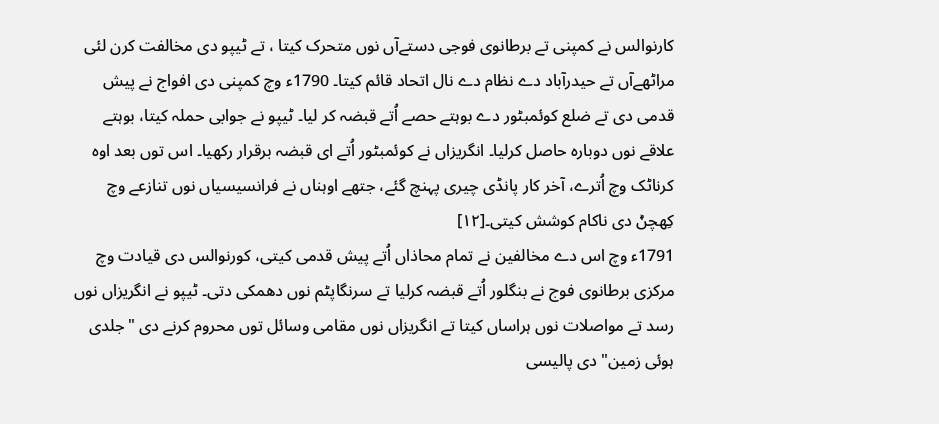کارنوالس نے کمپنی تے برطانوی فوجی دستےآں نوں متحرک کيتا ، تے ٹیپو دی مخالفت کرن لئی مراٹھےآں تے حیدرآباد دے نظام دے نال اتحاد قائم کيتا۔ 1790ء وچ کمپنی دی افواج نے پیش قدمی دی تے ضلع کوئمبٹور دے بوہتے حصے اُتے قبضہ کر ليا۔ ٹیپو نے جوابی حملہ کيتا، بوہتے علاقے نوں دوبارہ حاصل کرلیا۔ انگریزاں نے کوئمبٹور اُتے ای قبضہ برقرار رکھیا۔ اس توں بعد اوہ کرناٹک وچ اُترے، آخر کار پانڈی چیری پہنچ گئے، جتھے اوہناں نے فرانسیسیاں نوں تنازعے وچ کِھچݨ دی ناکام کوشش کيتی۔[۱۲]
1791ء وچ اس دے مخالفین نے تمام محاذاں اُتے پیش قدمی کیتی، کورنوالس دی قیادت وچ مرکزی برطانوی فوج نے بنگلور اُتے قبضہ کرلیا تے سرنگاپٹم نوں دھمکی دتی۔ ٹیپو نے انگریزاں نوں رسد تے مواصلات نوں ہراساں کيتا تے انگریزاں نوں مقامی وسائل توں محروم کرنے دی "جلدی ہوئی زمین" دی پالیسی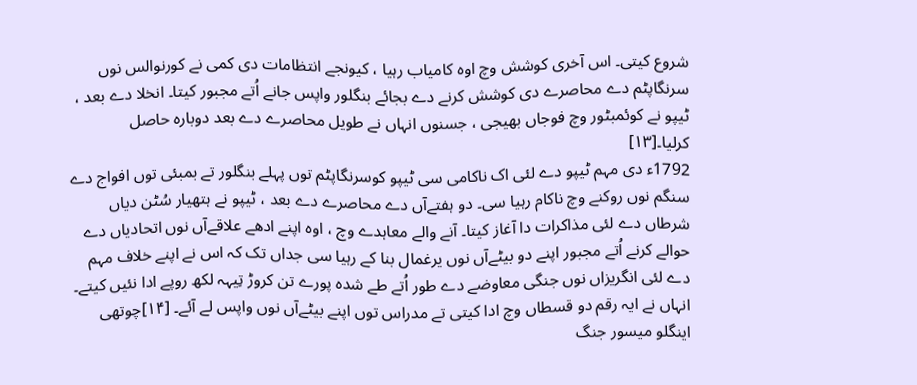شروع کيتی۔ اس آخری کوشش وچ اوہ کامیاب رہیا ، کیونجے انتظامات دی کمی نے کورنوالس نوں سرنگاپٹم دے محاصرے دی کوشش کرنے دے بجائے بنگلور واپس جانے اُتے مجبور کيتا۔ انخلا دے بعد ، ٹیپو نے کوئمبٹور وچ فوجاں بھیجی ، جسنوں انہاں نے طویل محاصرے دے بعد دوبارہ حاصل کرلیا۔[۱۳]
1792ء دی مہم ٹیپو دے لئی اک ناکامی سی ٹیپو کوسرنگاپٹم توں پہلے بنگلور تے بمبئی توں افواج دے سنگم نوں روکنے وچ ناکام رہیا سی۔ دو ہفتےآں دے محاصرے دے بعد ، ٹیپو نے ہتھیار سُٹن دیاں شرطاں دے لئی مذاکرات دا آغاز کيتا۔ آنے والے معاہدے وچ ، اوہ اپنے ادھے علاقےآں نوں اتحادیاں دے حوالے کرنے اُتے مجبور اپنے دو بیٹےآں نوں یرغمال بنا کے رہیا سی جداں تک کہ اس نے اپنے خلاف مہم دے لئی انگریزاں نوں جنگی معاوضے دے طور اُتے طے شدہ پورے تن کروڑ تِیہہ لکھ روپے ادا نئيں کيتے۔ انہاں نے ایہ رقم دو قسطاں وچ ادا کيتی تے مدراس توں اپنے بیٹےآں نوں واپس لے آئے۔ [۱۴]چوتھی اینگلو میسور جنگ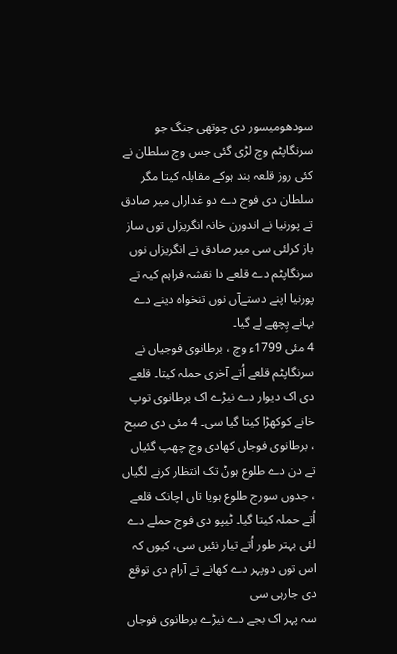سودھومیسور دی چوتھی جنگ جو سرنگاپٹم وچ لڑی گئی جس وچ سلطان نے کئی روز قلعہ بند ہوکے مقابلہ کيتا مگر سلطان دی فوج دے دو غداراں میر صادق تے پورنیا نے اندورن خانہ انگریزاں توں ساز باز کرلئی سی میر صادق نے انگریزاں نوں سرنگاپٹم دے قلعے دا نقشہ فراہم کیہ تے پورنیا اپنے دستےآں نوں تنخواہ دینے دے بہانے پِچھے لے گيا۔
4 مئی 1799ء وچ ، برطانوی فوجیاں نے سرنگاپٹم قلعے اُتے آخری حملہ کيتا۔ قلعے دی اک دیوار دے نیڑے اک برطانوی توپ خانے کوکھڑا کيتا گیا سی۔ 4 مئی دی صبح ، برطانوی فوجاں کھادی وچ چھپ گئياں تے دن دے طلوع ہوݨ تک انتظار کرنے لگياں ، جدوں سورج طلوع ہويا تاں اچانک قلعے اُتے حملہ کيتا گیا۔ ٹیپو دی فوج حملے دے لئی بہتر طور اُتے تیار نئيں سی، کیوں کہ اس توں دوپہر دے کھانے تے آرام دی توقع دی جارہی سی
سہ پہر اک بجے دے نیڑے برطانوی فوجاں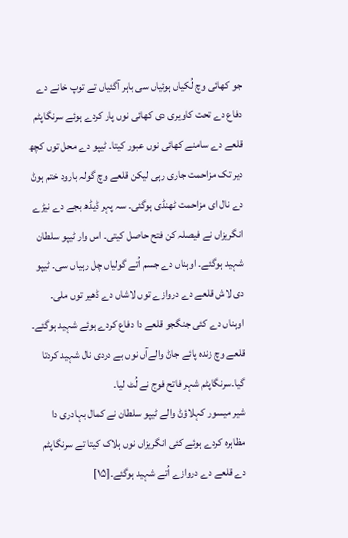جو کھائی وچ لُکیاں ہوئیاں سی باہر آگئياں تے توپ خانے دے دفاع دے تحت کاویری دی کھائی نوں پار کردے ہوئے سرنگاپٹم قلعے دے سامنے کھائی نوں عبور کیتا۔ ٹیپو دے محل توں کچھ دیر تک مزاحمت جاری رہی لیکن قلعے وچ گولہ بارود ختم ہوݨ دے نال ای مزاحمت ٹھنڈی ہوگئی۔ سہ پہر ڈیڈھ بجے دے نیڑے انگریزاں نے فیصلہ کن فتح حاصل کيتی۔ اس وار ٹیپو سلطان شہید ہوگئے۔ اوہناں دے جسم اُتے گولیاں چل رہیاں سی۔ ٹیپو دی لاش قلعے دے دروازے توں لاشاں دے ڈھیر توں ملی۔ اوہناں دے کئی جنگجو قلعے دا دفاع کردے ہوئے شہید ہوگئے۔ قلعے وچ زندہ پائے جاݨ والےآں نوں بے دردی نال شہید کردتا گیا۔سرنگاپٹم شہر فاتح فوج نے لُٹ لیا۔
شیر میسور کہلاؤݨ والے ٹیپو سلطان نے کمال بہادری دا مظاہرہ کردے ہوئے کئی انگریزاں نوں ہلاک کيتا تے سرنگاپٹم دے قلعے دے دروازے اُتے شہید ہوگئے۔[۱۵]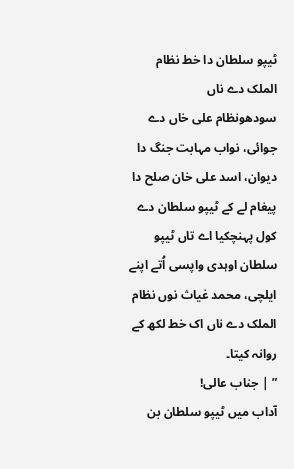ٹیپو سلطان دا خط نظام الملک دے ناں
سودھونظام علی خاں دے جوائی، نواب مہابت جنگ دا دیوان، اسد علی خان صلح دا پیغام لے کے ٹیپو سلطان دے کول پہنچکيا اے تاں ٹیپو سلطان اوہدی واپسی اُتے اپنے ایلچی، محمد غیاث نوں نظام الملک دے ناں اک خط لکھ کے روانہ کیتا۔
” | جناب عالی!
آداب میں ٹیپو سلطان بن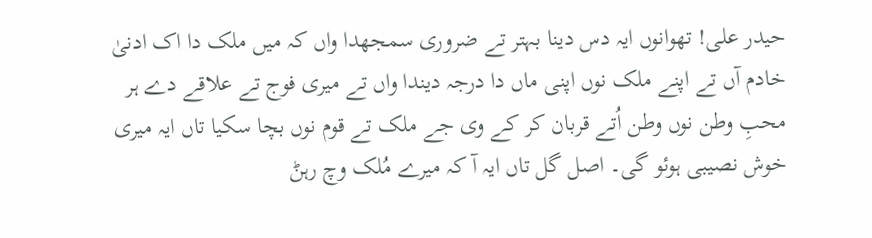حیدر علی! تھوانوں ایہ دس دینا بہتر تے ضروری سمجھدا واں کہ میں ملک دا اک ادنیٰ خادم آں تے اپنے ملک نوں اپنی ماں دا درجہ دیندا واں تے میری فوج تے علاقے دے ہر محبِ وطن نوں وطن اُتے قربان کر کے وی جے ملک تے قوم نوں بچا سکیا تاں ایہ میری خوش نصیبی ہوئو گی۔ اصل گل تاں ایہ آ کہ میرے مُلک وچ رہݨ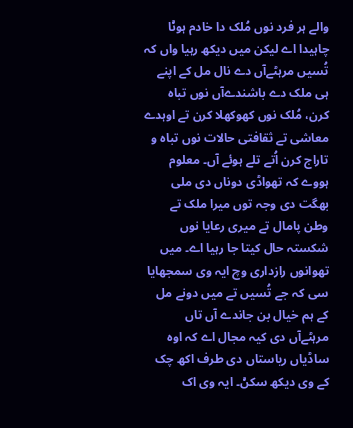والے ہر فرد نوں مُلک دا خادم ہوݨا چاہیدا اے لیکن میں دیکھ رہیا واں کہ تُسیں مرہٹےآں دے نال مل کے اپنے ہی ملک دے باشندےآں نوں تباہ کرن، مُلک نوں کھوکھلا کرن تے اوہدے معاشی تے ثقافتی حالات نوں تباہ و تاراج کرن اُتے تلے ہوئے آں۔ معلوم ہووے کہ تھواڈی دوناں دی ملی بھگت دی وجہ توں میرا ملک تے وطن پامال تے میری رعایا نوں شکستہ حال کيتا جا رہیا اے۔ ميں تھوانوں رازداری وچ ایہ وی سمجھایا سی کہ جے تُسیں تے میں دونے مل کے ہم خیال بن جاندے آں تاں مرہٹےآں دی کیہ مجال اے کہ اوہ ساڈیاں ریاستاں دی طرف اکھ چک کے وی دیکھ سکݨ۔ ایہ وی اک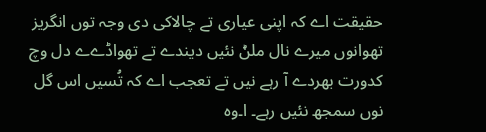حقیقت اے کہ اپنی عیاری تے چالاکی دی وجہ توں انگریز تھوانوں میرے نال ملݨ نئيں دیندے تے تھواڈےے دل وچ کدورت بھردے آ رہے نيں تے تعجب اے کہ تُسیں اس گل نوں سمجھ نئيں رہے۔ ا۔وہ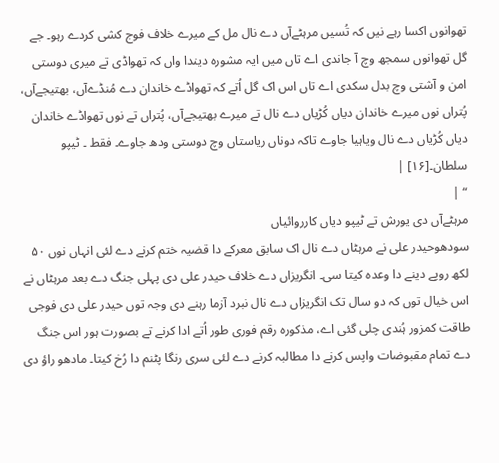تھوانوں اکسا رہے نيں کہ تُسیں مرہٹےآں دے نال مل کے میرے خلاف فوج کشی کردے رہو۔ جے گل تھوانوں سمجھ وچ آ جاندی اے تاں میں ایہ مشورہ دیندا واں کہ تھواڈی تے میری دوستی امن و آشتی وچ بدل سکدی اے تاں اس اک گل اُتے کہ تھواڈے خاندان دے مُنڈےآں، بھتیجےآں، پُتراں نوں میرے خاندان دیاں کُڑیاں دے نال تے میرے بھتیجےآں، پُتراں تے نوں تھواڈے خاندان دیاں کُڑیاں دے نال ویاہیا جاوے تاکہ دوناں ریاستاں وچ دوستی ودھ جاوے۔ فقط ۔ ٹیپو سلطان۔[۱۶] |
“ |
مرہٹےآں دی یورش تے ٹیپو دیاں کارروائیاں
سودھوحیدر علی نے مرہٹاں دے نال اک سابق معرکے دا قضیہ ختم کرنے دے لئی انہاں نوں ۵۰ لکھ روپے دینے دا وعدہ کيتا سی۔ انگریزاں دے خلاف حیدر علی دی پہلی جنگ دے بعد مرہٹاں نے اس خیال توں کہ دو سال تک انگریزاں دے نال نبرد آزما رہنے دی وجہ توں حیدر علی دی فوجی طاقت کمزور ہُندی چلی گئی اے، مذکورہ رقم فوری طور اُتے ادا کرنے تے بصورت ہور اس جنگ دے تمام مقبوضات واپس کرنے دا مطالبہ کرنے دے لئی سری رنگا پٹنم دا رُخ کيتا۔ مادھو راؤ دی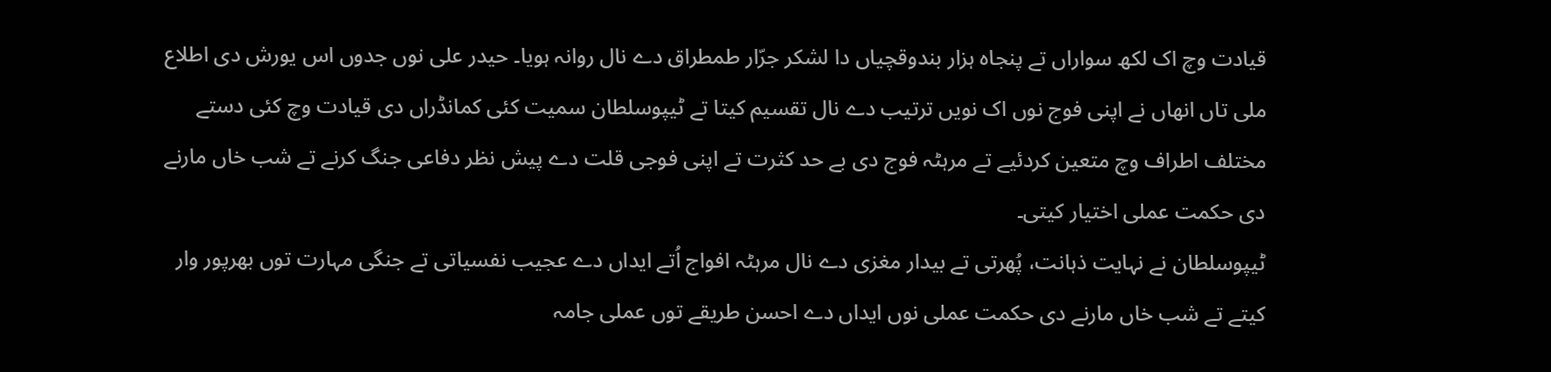قیادت وچ اک لکھ سواراں تے پنجاہ ہزار بندوقچیاں دا لشکر جرّار طمطراق دے نال روانہ ہويا۔ حیدر علی نوں جدوں اس یورش دی اطلاع ملی تاں انھاں نے اپنی فوج نوں اک نويں ترتیب دے نال تقسیم کيتا تے ٹیپوسلطان سمیت کئی کمانڈراں دی قیادت وچ کئی دستے مختلف اطراف وچ متعین کردئیے تے مرہٹہ فوج دی بے حد کثرت تے اپنی فوجی قلت دے پیش نظر دفاعی جنگ کرنے تے شب خاں مارنے دی حکمت عملی اختیار کيتی۔
ٹیپوسلطان نے نہایت ذہانت، پُھرتی تے بیدار مغزی دے نال مرہٹہ افواج اُتے ایداں دے عجیب نفسیاتی تے جنگی مہارت توں بھرپور وار کیتے تے شب خاں مارنے دی حکمت عملی نوں ایداں دے احسن طریقے توں عملی جامہ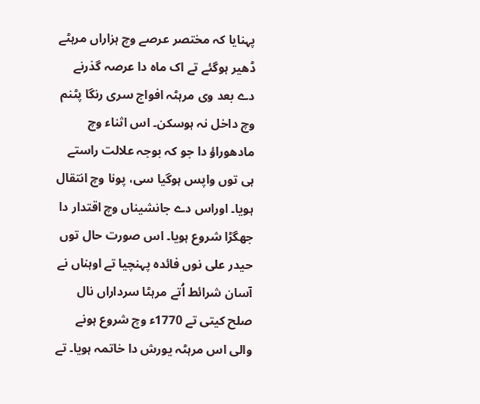پہنایا کہ مختصر عرصے وچ ہزاراں مرہٹے ڈھیر ہوگئے تے اک ماہ دا عرصہ گذرنے دے بعد وی مرہٹہ افواج سری رنگا پٹنم وچ داخل نہ ہوسکن۔ اس اثناء وچ مادھوراؤ دا جو کہ بوجہ علالت راستے ہی توں واپس ہوگیا سی، پونا وچ انتقال ہويا۔ اوراس دے جانشیناں وچ اقتدار دا جھگڑا شروع ہويا۔ اس صورت حال توں حیدر علی نوں فائدہ پہنچیا تے اوہناں نے آسان شرائط اُتے مرہٹا سرداراں نال صلح کيتی تے 1770ء وچ شروع ہونے والی اس مرہٹہ یورش دا خاتمہ ہويا۔ تے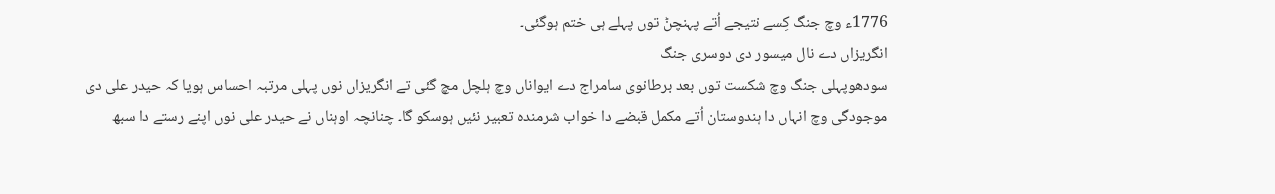1776ء وچ جنگ کِسے نتیجے اُتے پہنچݨ توں پہلے ہی ختم ہوگئی۔
انگریزاں دے نال میسور دی دوسری جنگ
سودھوپہلی جنگ وچ شکست توں بعد برطانوی سامراج دے ایواناں وچ ہلچل مچ گئی تے انگریزاں نوں پہلی مرتبہ احساس ہويا کہ حیدر علی دی موجودگی وچ انہاں دا ہندوستان اُتے مکمل قبضے دا خواب شرمندہ تعبیر نئیں ہوسکو گا۔ چنانچہ اوہناں نے حیدر علی نوں اپنے رستے دا سبھ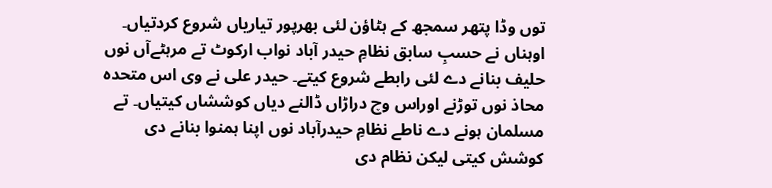توں وڈا پتھر سمجھ کے ہٹاؤن لئی بھرپور تیاریاں شروع کردتیاں۔ اوہناں نے حسبِ سابق نظامِ حیدر آباد نواب ارکوٹ تے مرہٹےآں نوں حلیف بنانے دے لئی رابطے شروع کيتے۔ حیدر علی نے وی اس متحدہ محاذ نوں توڑنے اوراس وچ دراڑاں ڈالنے دیاں کوششاں کيتياں۔ تے مسلمان ہونے دے ناطے نظامِ حیدرآباد نوں اپنا ہمنوا بنانے دی کوشش کيتی لیکن نظام دی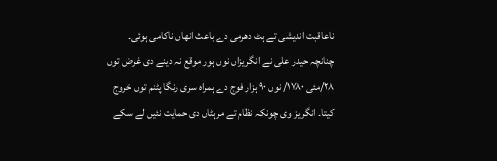ناعاقبت اندیشی تے ہٹ دھرمی دے باعث انھاں ناکامی ہوئی۔ چنانچہ حیدر علی نے انگریزاں نوں ہور موقع نہ دینے دی غرض توں ۲۸/مئی ۱۷۸۰/ نوں ۹۰ ہزار فوج دے ہمراہ سری رنگا پٹنم توں خروج کيتا۔ انگریز وی چونکہ نظام تے مرہٹاں دی حمایت نئيں لے سکے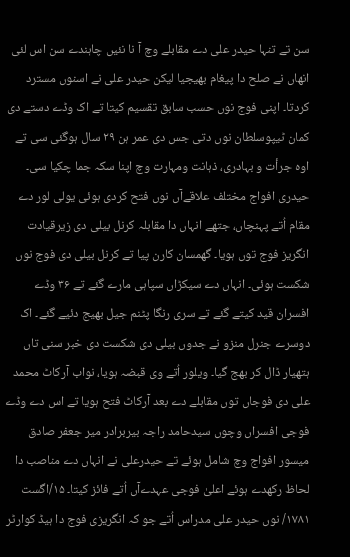سن تے تنہا حیدر علی دے مقابلے وچ آ نا نئيں چاہندے سن اس لئی انھاں نے صلح دا پیغام بھیجیا لیکن حیدر علی نے اسنوں مسترد کردتا۔ اپنی فوج نوں حسب سابق تقسیم کيتا تے اک وڈے دستے دی کمان ٹیپوسلطان نوں دتی جس دی عمر ہن ۲۹ سال ہوگئی سی تے اوہ جرأت و بہادری، ذہانت ومہارت وچ اپنا سکہ جما چکيا سی۔ حیدری افواج مختلف علاقےآں نوں فتح کردی ہوئی یولی لور دے مقام اُتے پہنچاں، جتھے انہاں دا مقابلہ کرنل بیلی دی زیرقیادت انگریز فوج توں ہويا۔ گھمسان کارن پيا تے کرنل بیلی دی فوج نوں شکست ہوئی۔ انہاں دے سیکڑاں سپاہی مارے گئے تے ۳۶ وڈے افسران قید کیتے گئے تے سری رنگا پٹنم جیل بھیج دئیے گئے۔ اک دوسرے جنرل منزو نے جدوں بیلی دی شکست دی خبر سنی تاں ہتھیار ڈال کر بھج گیا۔ ویلور اُتے وی قبضہ ہويا، نواب آرکاٹ محمد علی دی فوجاں توں مقابلے دے بعد آرکاٹ فتح ہويا تے اس دے وڈے فوجی افسراں وچوں سیدحامد راجہ بیربرادر میر جعفر صادق میسور افواج وچ شامل ہوئے تے حیدرعلی نے انہاں دے مناصب دا لحاظ رکھدے ہوئے اعلیٰ فوجی عہدےآں اُتے فائز کيتا۔ ۱۵/اگست ۱۷۸۱/ نوں حیدر علی مدراس اُتے جو کہ انگریزی فوج دا ہیڈ کوارٹر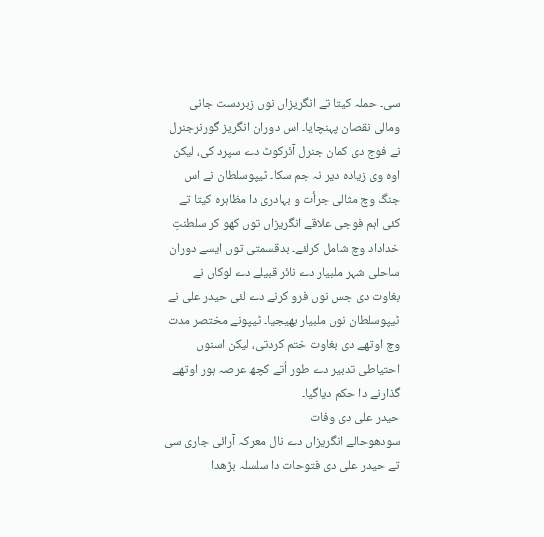سی۔ حملہ کيتا تے انگریزاں نوں زبردست جانی ومالی نقصان پہنچایا۔ اس دوران انگریز گورنرجنرل نے فوج دی کمان جنرل آئرکوٹ دے سپرد کی، لیکن اوہ وی زیادہ دیر نہ جم سکا۔ ٹیپوسلطان نے اس جنگ وچ مثالی جرأت و بہادری دا مظاہرہ کيتا تے کئی اہم فوجی علاقے انگریزاں توں کھو کر سلطنتِ خداداد وچ شامل کرلئے۔ بدقسمتی توں ايسے دوران ساحلی شہر ملبیار دے نائر قبیلے دے لوکاں نے بغاوت دی جس نوں فرو کرنے دے لئی حیدر علی نے ٹیپوسلطان نوں ملبیار بھیجیا۔ ٹیپونے مختصر مدت وچ اوتھے دی بغاوت ختم کردتی، لیکن اسنوں احتیاطی تدبیر دے طور اُتے کچھ عرصہ ہور اوتھے گذارنے دا حکم دیاگیا۔
حیدر علی دی وفات
سودھوحالے انگریزاں دے نال معرکہ آرائی جاری سی تے حیدر علی دی فتوحات دا سلسلہ بڑھدا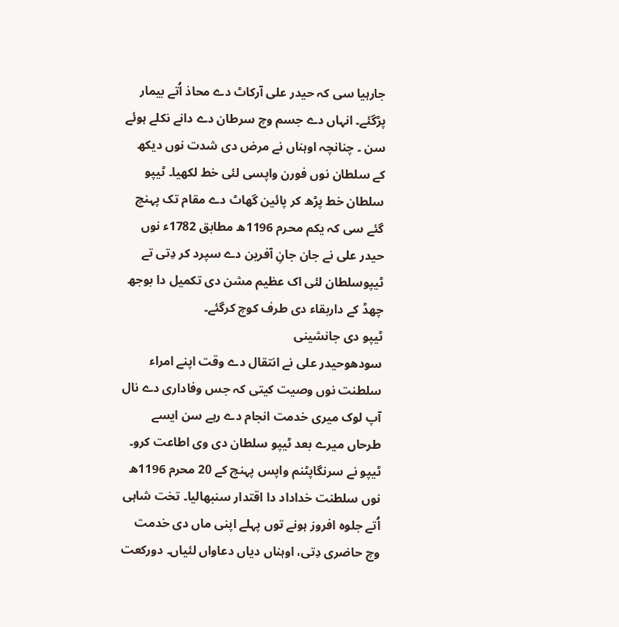جارہیا سی کہ حیدر علی آرکاٹ دے محاذ اُتے بیمار پڑگئے۔ انہاں دے جسم وچ سرطان دے دانے نکلے ہوئے سن ۔ چنانچہ اوہناں نے مرض دی شدت نوں دیکھ کے سلطان نوں فورن واپسی لئی خط لکھیا۔ ٹیپو سلطان خط پڑھ کر پائین گھاٹ دے مقام تک پہنچ گئے سی کہ یکم محرم 1196ھ مطابق 1782ء نوں حیدر علی نے جان جانِ آفرین دے سپرد کر دِتی تے ٹیپوسلطان لئی اک عظیم مشن دی تکمیل دا بوجھ چھڈ کے داربقاء دی طرف کوچ کرگئے۔
ٹیپو دی جانشینی
سودھوحیدر علی نے انتقال دے وقت اپنے امراء سلطنت نوں وصیت کيتی کہ جس وفاداری دے نال آپ لوک میری خدمت انجام دے رہے سن ايسے طرحاں میرے بعد ٹیپو سلطان دی وی اطاعت کرو۔ ٹیپو نے سرنگاپٹنم واپس پہنچ کے 20 محرم 1196ھ نوں سلطنت خداداد دا اقتدار سنبھالیا۔ تخت شاہی اُتے جلوہ افروز ہونے توں پہلے اپنی ماں دی خدمت وچ حاضری دِتی، اوہناں دیاں دعاواں لئیاں۔ دورکعت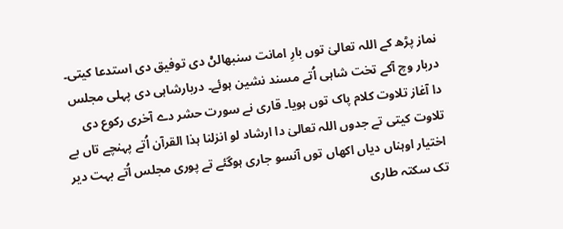نماز پڑھ کے اللہ تعالیٰ توں بارِ امانت سنبھالݨ دی توفیق دی استدعا کيتی۔ دربار وچ آکے تخت شاہی اُتے مسند نشین ہوئے۔ دربارشاہی دی پہلی مجلس دا آغاز تلاوت کلام پاک توں ہويا۔ قاری نے سورت حشر دے آخری رکوع دی تلاوت کیتی تے جدوں اللہ تعالیٰ دا ارشاد لو انزلنا ہذا القرآن اُتے پہنچے تاں بے اختیار اوہناں دیاں اکھاں توں آنسو جاری ہوگئے تے پوری مجلس اُتے بہت دیر تک سکتہ طاری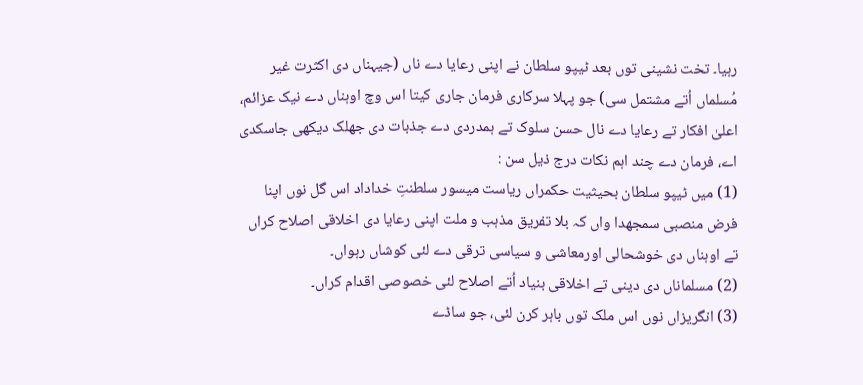رہیا۔ تخت نشینی توں بعد ٹیپو سلطان نے اپنی رعایا دے ناں (جیہناں دی اکثرت غیر مُسلماں اُتے مشتمل سی) جو پہلا سرکاری فرمان جاری کيتا اس وچ اوہناں دے نیک عزائم، اعلیٰ افکار تے رعایا دے نال حسن سلوک تے ہمدردی دے جذبات دی جھلک دیکھی جاسکدی اے، فرمان دے چند اہم نکات درج ذیل سن :
(1) میں ٹیپو سلطان بحیثیت حکمراں ریاست میسور سلطنتِ خداداد اس گل نوں اپنا فرض منصبی سمجھدا واں کہ بلا تفریق مذہب و ملت اپنی رعایا دی اخلاقی اصلاح کراں تے اوہناں دی خوشحالی اورمعاشی و سیاسی ترقی دے لئی کوشاں رہواں۔
(2) مسلماناں دی دینی تے اخلاقی بنیاد اُتے اصلاح لئی خصوصی اقدام کراں۔
(3) انگریزاں نوں اس ملک توں باہر کرن لئی، جو ساڈے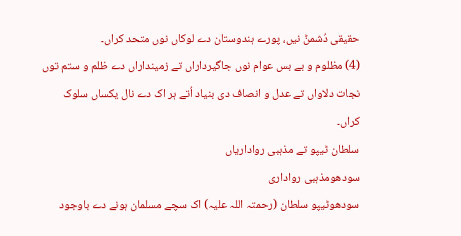حقیقی دُشمݨ نيں، پورے ہندوستان دے لوکاں نوں متحد کراں۔
(4) مظلوم و بے بس عوام نوں جاگیرداراں تے زمینداراں دے ظلم و ستم توں نجات دلاواں تے عدل و انصاف دی بنیاد اُتے ہر اک دے نال یکساں سلوک کراں۔
سلطان ٹیپو تے مذہبی رواداریاں
سودھومذہبی رواداری
سودھوٹیپو سلطان (رحمتہ اللہ علیہ) اک سچے مسلمان ہونے دے باوجود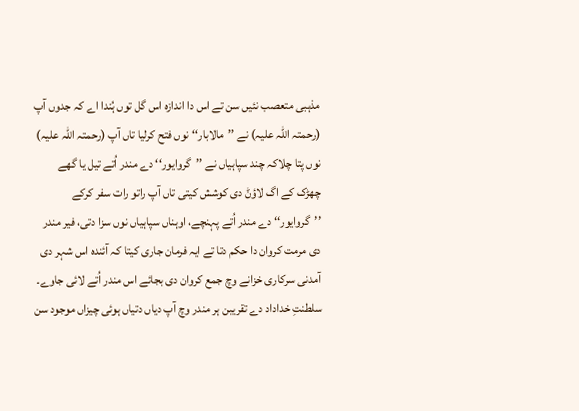مذہبی متعصب نئيں سن تے اس دا اندازہ اس گل توں ہُندا اے کہ جدوں آپ (رحمتہ اللہ علیہ) نے ’’مالابار‘‘ نوں فتح کرلیا تاں آپ (رحمتہ اللہ علیہ) نوں پتا چلاکہ چند سپاہیاں نے ’’گروایور‘‘ دے مندر اُتے تیل یا گھے چھڑک کے اگ لاؤݨ دی کوشش کيتی تاں آپ راتو رات سفر کرکے ’’گروایور‘‘ دے مندر اُتے پہنچے، اوہناں سپاہیاں نوں سزا دتی، فیر مندر دی مرمت کروان دا حکم دتا تے ایہ فرمان جاری کيتا کہ آئندہ اس شہر دی آمدنی سرکاری خزانے وچ جمع کروان دی بجائے اس مندر اُتے لائی جاوے۔ سلطنتِ خداداد دے تقریبن ہر مندر وچ آپ دیاں دتیاں ہوئی چیزاں موجود سن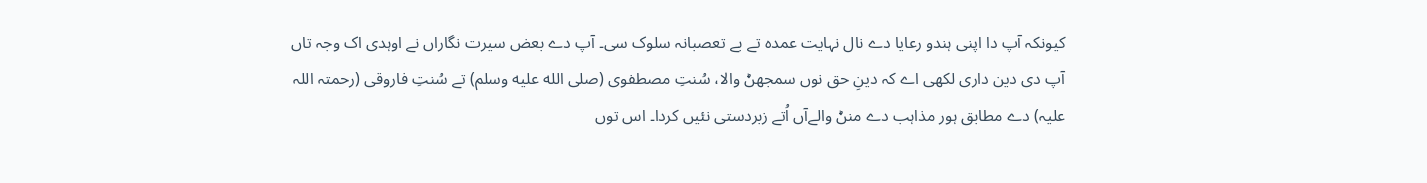کیونکہ آپ دا اپنی ہندو رعایا دے نال نہایت عمدہ تے بے تعصبانہ سلوک سی۔ آپ دے بعض سیرت نگاراں نے اوہدی اک وجہ تاں آپ دی دین داری لکھی اے کہ دینِ حق نوں سمجھݨ والا، سُنتِ مصطفوی (صلى الله عليه وسلم) تے سُنتِ فاروقی (رحمتہ اللہ علیہ) دے مطابق ہور مذاہب دے منݨ والےآں اُتے زبردستی نئيں کردا۔ اس توں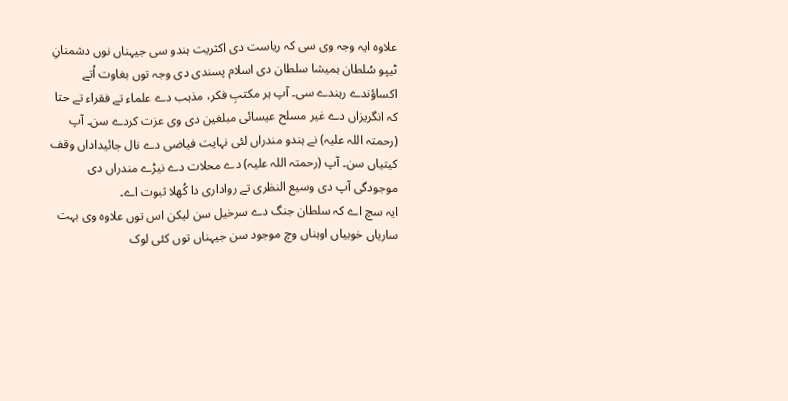علاوہ ایہ وجہ وی سی کہ ریاست دی اکثریت ہندو سی جیہناں نوں دشمنانِ ٹیپو سُلطان ہمیشا سلطان دی اسلام پسندی دی وجہ توں بغاوت اُتے اکساؤندے رہندے سی۔ آپ ہر مکتبِ فکر، مذہب دے علماء تے فقراء تے حتا کہ انگریزاں دے غیر مسلح عیسائی مبلغین دی وی عزت کردے سن۔ آپ (رحمتہ اللہ علیہ) نے ہندو مندراں لئی نہایت فیاضی دے نال جائیداداں وقف کیتیاں سن۔ آپ (رحمتہ اللہ علیہ) دے محلات دے نیڑے مندراں دی موجودگی آپ دی وسیع النظری تے رواداری دا کُھلا ثبوت اے۔
ایہ سچ اے کہ سلطان جنگ دے سرخیل سن لیکن اس توں علاوہ وی بہت ساریاں خوبیاں اوہناں وچ موجود سن جیہناں توں کئی لوک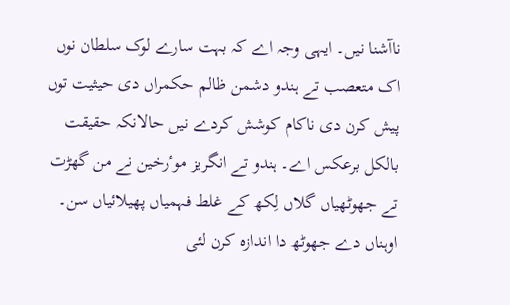ناآشنا نیں۔ ایہی وجہ اے کہ بہت سارے لوک سلطان نوں اک متعصب تے ہندو دشمن ظالم حکمراں دی حیثیت توں پیش کرن دی ناکام کوشش کردے نيں حالانکہ حقیقت بالکل برعکس اے۔ ہندو تے انگریز موٴرخین نے من گھڑت تے جھوٹھیاں گلاں لِکھ کے غلط فہمیاں پھیلائیاں سن۔ اوہناں دے جھوٹھ دا اندازہ کرن لئی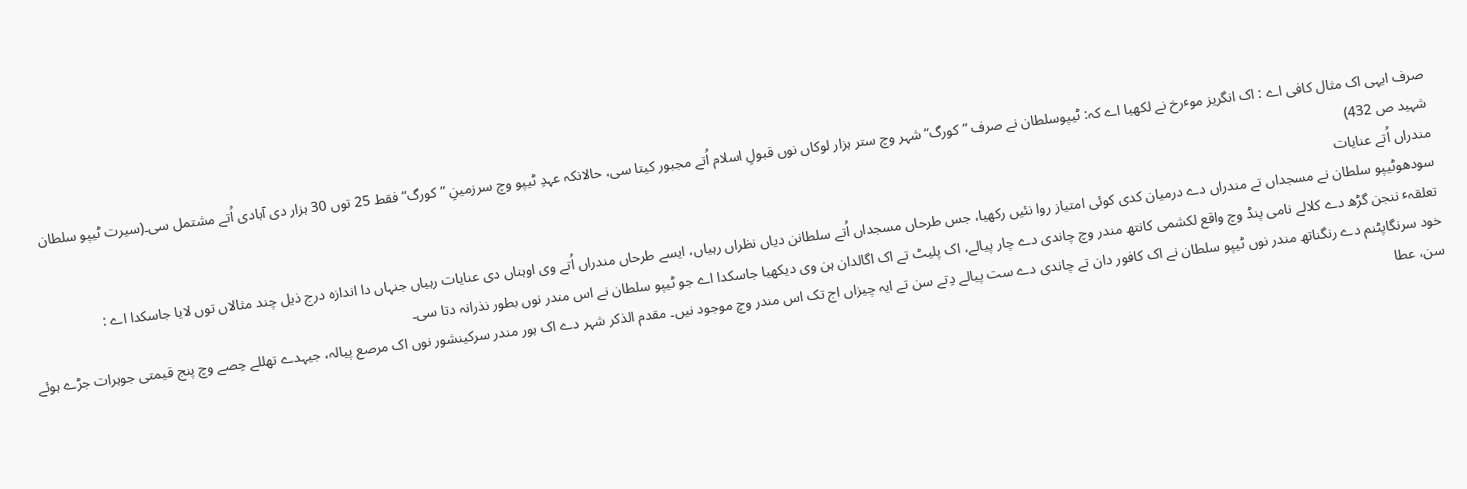صرف ایہی اک مثال کافی اے : اک انگریز موٴرخ نے لکھیا اے کہ: ٹیپوسلطان نے صرف ”کورگ“ شہر وچ ستر ہزار لوکاں نوں قبولِ اسلام اُتے مجبور کيتا سی، حالانکہ عہدِ ٹیپو وچ سرزمینِ ”کورگ“ فقط 25 توں 30 ہزار دی آبادی اُتے مشتمل سی۔(سیرت ٹیپو سلطان شہید ص 432)
مندراں اُتے عنایات
سودھوٹیپو سلطان نے مسجداں تے مندراں دے درمیان کدی کوئی امتیاز روا نئيں رکھیا، جس طرحاں مسجداں اُتے سلطانن دیاں نظراں رہیاں، ايسے طرحاں مندراں اُتے وی اوہناں دی عنایات رہیاں جنہاں دا اندازہ درج ذیل چند مثالاں توں لایا جاسکدا اے :
تعلقہٴ ننجن گڑھ دے کلالے نامی پنڈ وچ واقع لکشمی کانتھ مندر وچ چاندی دے چار پیالے، اک پلیٹ تے اک اگالدان ہن وی دیکھیا جاسکدا اے جو ٹیپو سلطان نے اس مندر نوں بطور نذرانہ دتا سی۔
خود سرنگاپٹنم دے رنگناتھ مندر نوں ٹیپو سلطان نے اک کافور دان تے چاندی دے ست پیالے دِتے سن تے ایہ چیزاں اج تک اس مندر وچ موجود نيں۔ مقدم الذکر شہر دے اک ہور مندر سرکینشور نوں اک مرصع پیالہ، جیہدے تھللے حِصے وچ پنج قیمتی جوہرات جڑے ہوئے سن، عطا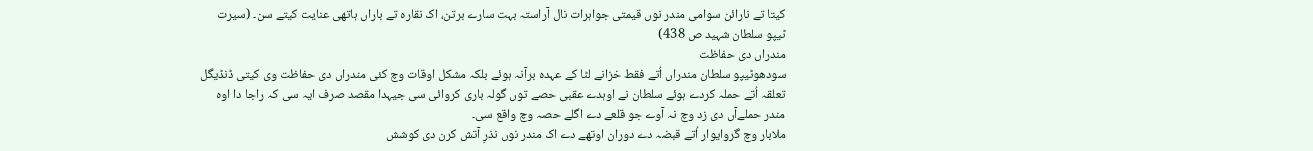کيتا تے نارائن سوامی مندر نوں قیمتی جواہرات نال آراستہ بہت سارے برتن، اک نقارہ تے باراں ہاتھی عنایت کیتے سن۔ (سیرت ٹیپو سلطان شہید ص 438)
مندراں دی حفاظت
سودھوٹیپو سلطان مندراں اُتے فقط خزانے لٹا کے عہدہ برآنہ ہوئے بلکہ مشکل اوقات وچ کئی مندراں دی حفاظت وی کیتی ڈنڈیگل تعلقہ اُتے حملہ کردے ہوئے سلطان نے اوہدے عقبی حصے توں گولہ باری کروائی سی جیہدا مقصد صرف ایہ سی کہ راجا دا اوہ مندر حملےآں دی زد وچ نہ آوے جو قلعے دے اگلے حصہ وچ واقع سی۔
ملابار وچ گروایوار اُتے قبضہ دے دوران اوتھے دے اک مندر نوں نذرِ آتش کرن دی کوشش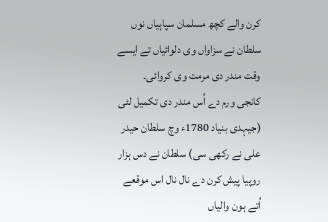کرن والے کچھ مسلمان سپاہیاں نوں سلطان نے سزاواں وی دلوائیاں تے ايسے وقت مندر دی مرمت وی کروائی۔
کانجی ورم دے اُس مندر دی تکمیل لئی (جیہدی بنیاد 1780ء وچ سلطان حیدر علی نے رکھی سی) سلطان نے دس ہزار روپیا پیش کرن دے نال نال اس موقعے اُتے ہون والیاں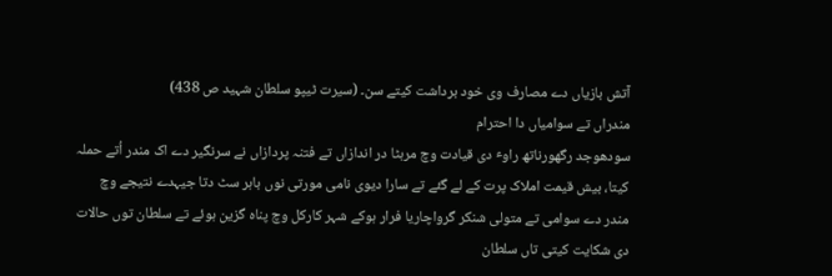آتش بازیاں دے مصارف وی خود برداشت کیتے سن۔ (سیرت ٹیپو سلطان شہید ص 438)
مندراں تے سوامیاں دا احترام
سودھوجد رگھورناتھ راوٴ دی قیادت وچ مرہٹا در اندازاں تے فتنہ پردازاں نے سرنگیر دے اک مندر اُتے حملہ کيتا، بیش قیمت املاک پرت کے لے گئے تے سارا دیوی نامی مورتی نوں باہر سٹ دتا جیہدے نتیجے وچ مندر دے سوامی تے متولی شنکر گرواچاریا فرار ہوکے شہر کارکل وچ پناہ گزين ہوئے تے سلطان توں حالات دی شکایت کیتی تاں سلطان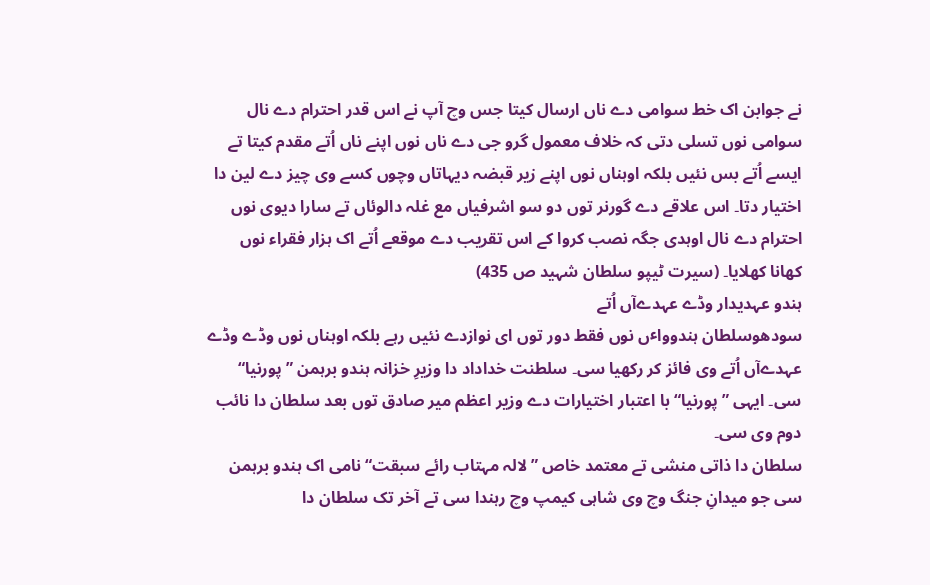نے جوابن اک خط سوامی دے ناں ارسال کيتا جس وچ آپ نے اس قدر احترام دے نال سوامی نوں تسلی دتی کہ خلاف معمول گرو جی دے ناں نوں اپنے ناں اُتے مقدم کيتا تے ايسے اُتے بس نئيں بلکہ اوہناں نوں اپنے زیر قبضہ دیہاتاں وچوں کسے وی چیز دے لین دا اختیار دتا۔ اس علاقے دے گورنر توں دو سو اشرفیاں مع غلہ دالوئاں تے سارا دیوی نوں احترام دے نال اوہدی جگہ نصب کروا کے اس تقریب دے موقعے اُتے اک ہزار فقراء نوں کھانا کھلایا۔ (سیرت ٹیپو سلطان شہید ص 435)
ہندو عہدیدار وڈے عہدےآں اُتے
سودھوسلطان ہندوواٴں نوں فقط دور توں ای نوازدے نئيں رہے بلکہ اوہناں نوں وڈے وڈے عہدےآں اُتے وی فائز کر رکھیا سی۔ سلطنت خداداد دا وزیرِ خزانہ ہندو برہمن ”پورنیا“ سی۔ ایہی ”پورنیا“ با اعتبار اختیارات دے وزیر اعظم میر صادق توں بعد سلطان دا نائب دوم وی سی۔
سلطان دا ذاتی منشی تے معتمد خاص ”لالہ مہتاب رائے سبقت“ نامی اک ہندو برہمن سی جو میدانِ جنگ وچ وی شاہی کیمپ وچ رہندا سی تے آخر تک سلطان دا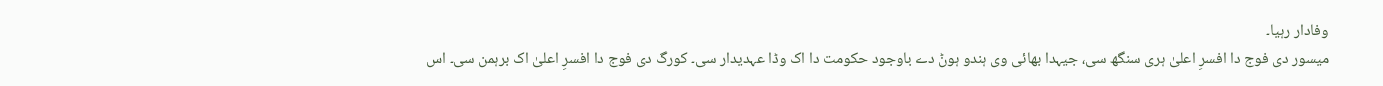وفادار رہیا۔
میسور دی فوج دا افسرِ اعلیٰ ہری سنگھ سی، جیہدا بھائی وی ہندو ہوݨ دے باوجود حکومت دا اک وڈا عہدیدار سی۔ کورگ دی فوج دا افسرِ اعلیٰ اک برہمن سی۔ اس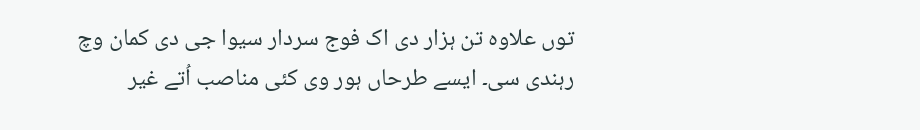توں علاوہ تن ہزار دی اک فوج سردار سیوا جی دی کمان وچ رہندی سی۔ ايسے طرحاں ہور وی کئی مناصب اُتے غیر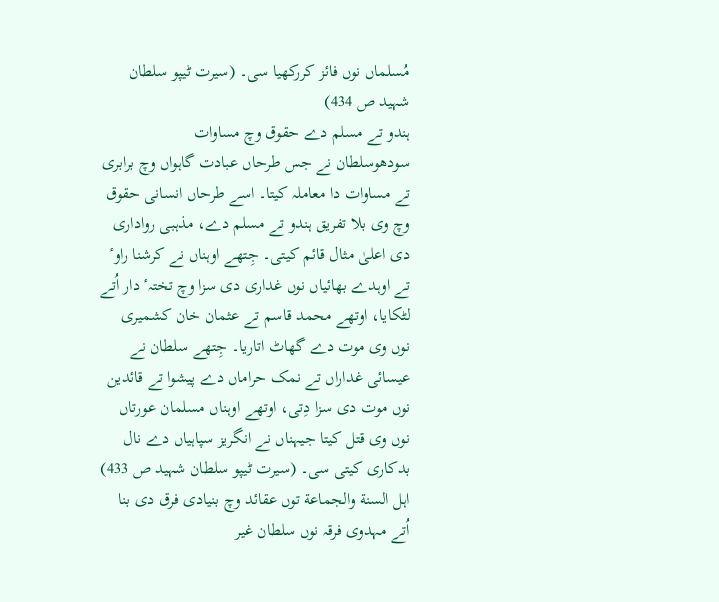مُسلماں نوں فائز کررکھیا سی۔ (سیرت ٹیپو سلطان شہید ص 434)
ہندو تے مسلم دے حقوق وچ مساوات
سودھوسلطان نے جس طرحاں عبادت گاہواں وچ برابری تے مساوات دا معاملہ کيتا۔ اسے طرحاں انسانی حقوق وچ وی بلا تفریق ہندو تے مسلم دے، مذہبی رواداری دی اعلیٰ مثال قائم کيتی۔ جِتھے اوہناں نے کرشنا راوٴ تے اوہدے بھائیاں نوں غداری دی سزا وچ تختہٴ دار اُتے لٹکایا، اوتھے محمد قاسم تے عثمان خان کشمیری نوں وی موت دے گھاٹ اتاریا۔ جِتھے سلطان نے عیسائی غداراں تے نمک حراماں دے پیشوا تے قائدین نوں موت دی سزا دِتی، اوتھے اوہناں مسلمان عورتاں نوں وی قتل کيتا جیہناں نے انگریز سپاہیاں دے نال بدکاری کیتی سی۔ (سیرت ٹیپو سلطان شہید ص 433)
اہل السنة والجماعة توں عقائد وچ بنیادی فرق دی بنا اُتے مہدوی فرقہ نوں سلطان غیر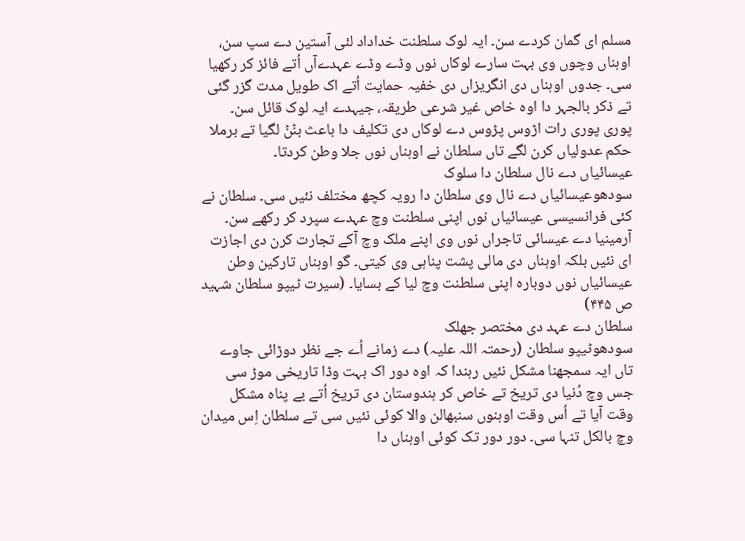مسلم ای گمان کردے سن۔ ایہ لوک سلطنت خداداد لئی آستین دے سپ سن، اوہناں وچوں وی بہت سارے لوکاں نوں وڈے وڈے عہدےآں اُتے فائز کر رکھیا سی۔ جدوں اوہناں دی انگریزاں دی خفیہ حمایت اُتے اک طویل مدت گزر گئی تے ذکر بالجہر دا اوہ خاص غیر شرعی طریقہ، جیہدے ایہ لوک قائل سن۔ پوری پوری رات اڑوس پڑوس دے لوکاں دی تکلیف دا باعث بݨݨ لگیا تے برملا حکم عدولیاں کرن لگے تاں سلطان نے اوہناں نوں جلا وطن کردتا۔
عیسائیاں دے نال سلطان دا سلوک
سودھوعیسائیاں دے نال وی سلطان دا رویہ کچھ مختلف نئیں سی۔ سلطان نے کئی فرانسیسی عیسائیاں نوں اپنی سلطنت وچ عہدے سپرد کر رکھے سن۔ آرمینیا دے عیسائی تاجراں نوں وی اپنے ملک وچ آکے تجارت کرن دی اجازت ای نئيں بلکہ اوہناں دی مالی پشت پناہی وی کيتی۔ گو اوہناں تارکین وطن عیسائیاں نوں دوبارہ اپنی سلطنت وچ لیا کے بسایا۔ (سیرت ٹیپو سلطان شہید ص ۴۴۵)
سلطان دے عہد دی مختصر جھلک
سودھوٹیپو سلطان (رحمتہ اللہ علیہ) دے زمانے اُے جے نظر دوڑائی جاوے تاں ایہ سمجھنا مشکل نئيں رہندا کہ اوہ دور اک بہت وڈا تاریخی موڑ سی جس وچ دُنیا دی تریخ تے خاص کر ہندوستان دی تریخ اُتے بے پناہ مشکل وقت آیا تے اُس وقت اوہنوں سنبھالن والا کوئی نئیں سی تے سلطان اِس میدان وچ بالکل تنہا سی۔ دور دور تک کوئی اوہناں دا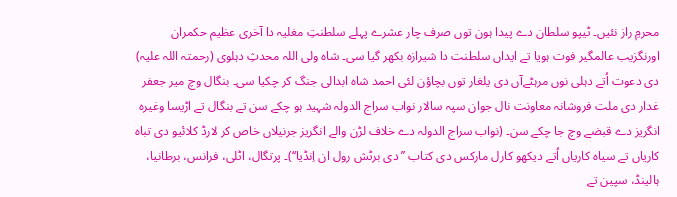محرمِ راز نئیں۔ ٹیپو سلطان دے پیدا ہون توں صرف چار عشرے پہلے سلطنتِ مغلیہ دا آخری عظیم حکمران اورنگزیب عالمگیر فوت ہويا تے ایداں سلطنت دا شیرازہ بکھر گیا سی۔ شاہ ولی اللہ محدثِ دہلوی (رحمتہ اللہ علیہ) دی دعوت اُتے دہلی نوں مرہٹےآں دی یلغار توں بچاؤن لئی احمد شاہ ابدالی جنگ کر چکیا سی۔ بنگال وچ میر جعفر غدار دی ملت فروشانہ معاونت نال جوان سپہ سالار نواب سراج الدولہ شہید ہو چکے سن تے بنگال تے اڑیسا وغیرہ انگریز دے قبضے وچ جا چکے سن۔ (نواب سراج الدولہ دے خلاف لڑن والے انگریز جرنیلاں خاص کر لارڈ کلائیو دی تباہ کاریاں تے سیاہ کاریاں اُتے دیکھو کارل مارکس دی کتاب ’’دی برٹش رول ان اِنڈیا‘‘)۔ پرتگال، اٹلی، فرانس، برطانیا، ہالینڈ، سپین تے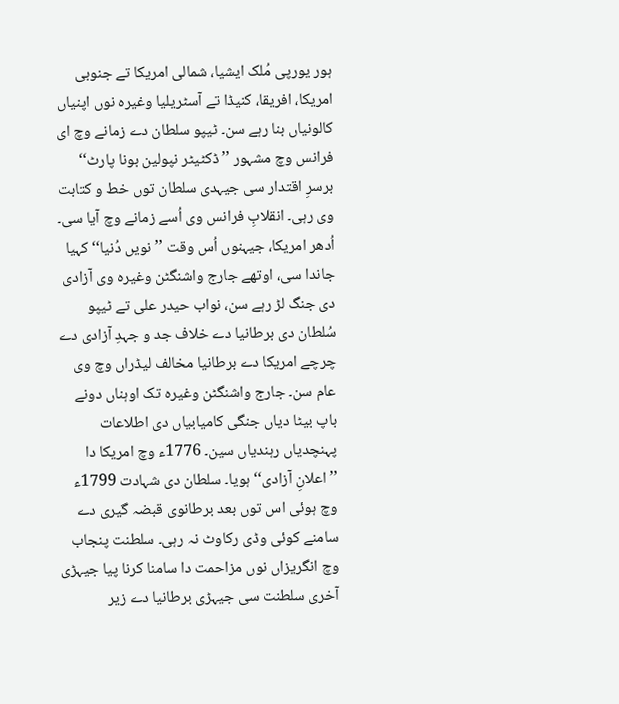ہور یورپی مُلک ایشیا، شمالی امریکا تے جنوبی امریکا، افریقا، کنیڈا تے آسٹریلیا وغیرہ نوں اپنیاں کالونیاں بنا رہے سن۔ ٹیپو سلطان دے زمانے وچ ای فرانس وچ مشہور ’’ڈکٹیٹر نپولین بونا پارٹ‘‘ برسرِ اقتدار سی جیہدی سلطان توں خط و کتابت وی رہی۔ انقلابِ فرانس وی اُسے زمانے وچ آیا سی۔ اُدھر امریکا، جیہنوں اُس وقت ’’نويں دُنیا‘‘ کہیا جاندا سی، اوتھے جارج واشنگٹن وغیرہ وی آزادی دی جنگ لڑ رہے سن، نواب حیدر علی تے ٹیپو سُلطان دی برطانیا دے خلاف جد و جہدِ آزادی دے چرچے امریکا دے برطانیا مخالف لیڈراں وچ وی عام سن۔ جارج واشنگٹن وغیرہ تک اوہناں دونے باپ بیٹا دیاں جنگی کامیابیاں دی اطلاعات پہنچدیاں رہندیاں سین۔ 1776ء وچ امریکا دا ’’اعلانِ آزادی‘‘ ہويا۔ سلطان دی شہادت 1799ء وچ ہوئی اس توں بعد برطانوی قبضہ گیری دے سامنے کوئی وڈی رکاوٹ نہ رہی۔ سلطنت پنجاب وچ انگریزاں نوں مزاحمت دا سامنا کرنا پیا جیہڑی آخری سلطنت سی جیہڑی برطانیا دے زیر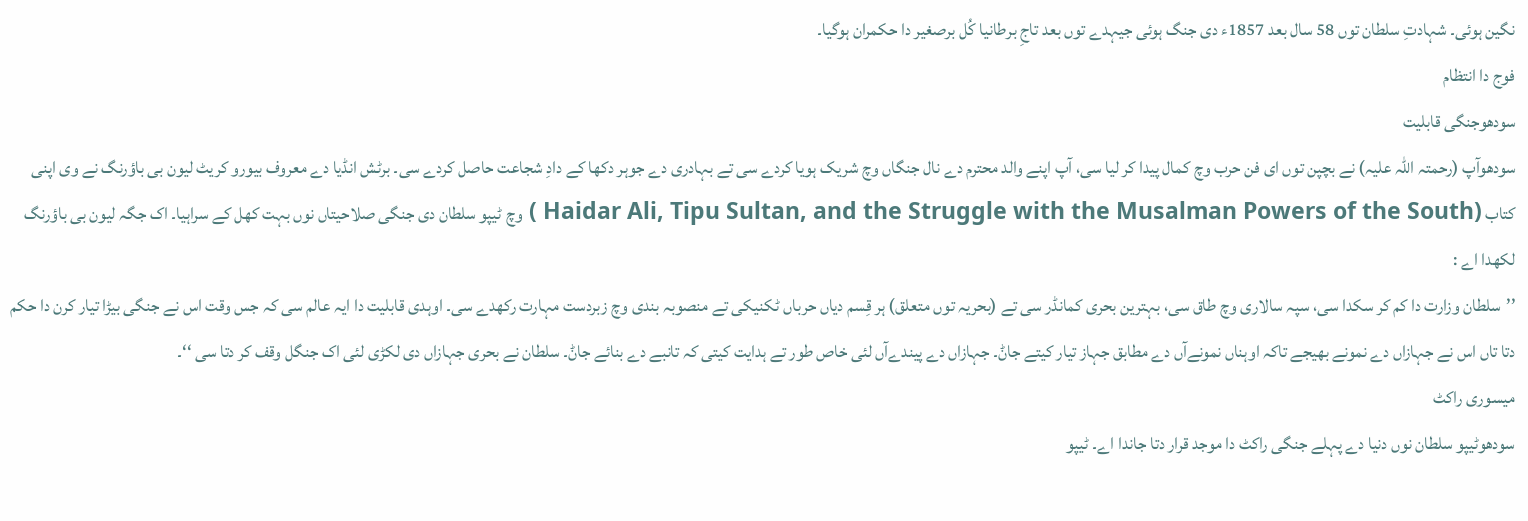نگین ہوئی۔ شہادتِ سلطان توں 58 سال بعد 1857ء دی جنگ ہوئی جیہدے توں بعد تاجِ برطانیا کُل برصغیر دا حکمران ہوگیا۔
فوج دا انتظام
سودھوجنگی قابلیت
سودھوآپ (رحمتہ اللہ علیہ) نے بچپن توں ای فن حرب وچ کمال پیدا کر ليا سی، آپ اپنے والد محترم دے نال جنگاں وچ شریک ہويا کردے سی تے بہادری دے جوہر دکھا کے دادِ شجاعت حاصل کردے سی۔ برٹش انڈیا دے معروف بیورو کریٹ لیون بی باؤرنگ نے وی اپنی کتاب (Haidar Ali, Tipu Sultan, and the Struggle with the Musalman Powers of the South ) وچ ٹیپو سلطان دی جنگی صلاحیتاں نوں بہت کھل کے سراہیا۔ اک جگہ لیون بی باؤرنگ لکھدا اے :
’’سلطان وزارت دا کم کر سکدا سی، سپہ سالاری وچ طاق سی، بہترین بحری کمانڈر سی تے (بحریہ توں متعلق) ہر قِسم دیاں حرباں ٹکنیکی تے منصوبہ بندی وچ زبردست مہارت رکھدے سی۔ اوہدی قابلیت دا ایہ عالم سی کہ جس وقت اس نے جنگی بیڑا تیار کرن دا حکم دتا تاں اس نے جہازاں دے نمونے بھیجے تاکہ اوہناں نمونےآں دے مطابق جہاز تیار کیتے جاݨ۔ جہازاں دے پیندےآں لئی خاص طور تے ہدایت کيتی کہ تانبے دے بنائے جاݨ۔ سلطان نے بحری جہازاں دی لکڑی لئی اک جنگل وقف کر دتا سی ‘‘۔
میسوری راکٹ
سودھوٹیپو سلطان نوں دنیا دے پہلے جنگی راکٹ دا موجد قرار دتا جاندا اے۔ ٹیپو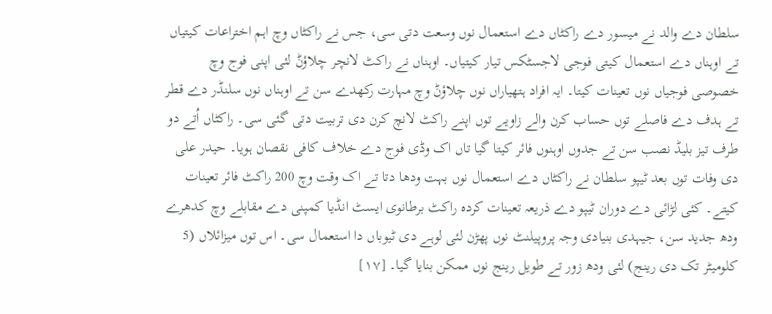سلطان دے والد نے میسور دے راکٹاں دے استعمال نوں وسعت دتی سی، جس نے راکٹاں وچ اہم اختراعات کيتياں تے اوہناں دے استعمال کیتی فوجی لاجسٹکس تیار کیتیاں۔ اوہناں نے راکٹ لانچر چلاؤݨ لئی اپنی فوج وچ خصوصی فوجیاں نوں تعینات کيتا۔ ایہ افراد ہتھیاراں نوں چلاؤݨ وچ مہارت رکھدے سن تے اوہناں نوں سلنڈر دے قطر تے ہدف دے فاصلے توں حساب کرن والے زاویے توں اپنے راکٹ لانچ کرن دی تربیت دتی گئی سی۔ راکٹاں اُتے دو طرف تیز بلیڈ نصب سن تے جدوں اوہنوں فائر کيتا گیا تاں اک وڈی فوج دے خلاف کافی نقصان ہويا۔ حیدر علی دی وفات توں بعد ٹیپو سلطان نے راکٹاں دے استعمال نوں بہت ودھا دتا تے اک وقت وچ 200 راکٹ فائر تعینات کيتے۔ کئی لڑائی دے دوران ٹیپو دے ذریعہ تعینات کردہ راکٹ برطانوی ایسٹ انڈیا کمپنی دے مقابلے وچ کدھرے ودھ جدید سن، جیہدی بنیادی وجہ پروپیلنٹ نوں پھڑن لئی لوہے دی ٹیوباں دا استعمال سی۔ اس توں میزائلاں (5 کلومیٹر تک دی رینج) لئی ودھ زور تے طویل رینج نوں ممکن بنایا گیا۔ [۱۷]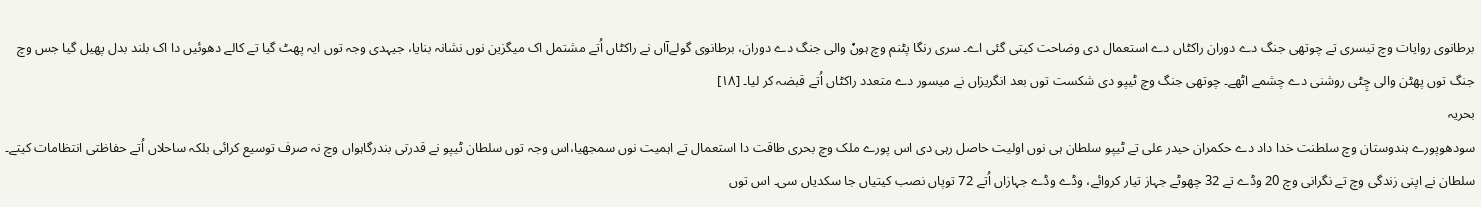برطانوی روایات وچ تیسری تے چوتھی جنگ دے دوران راکٹاں دے استعمال دی وضاحت کيتی گئی اے۔ سری رنگا پٹنم وچ ہوݨ والی جنگ دے دوران، برطانوی گولےآاں نے راکٹاں اُتے مشتمل اک میگزین نوں نشانہ بنایا، جیہدی وجہ توں ایہ پھٹ گیا تے کالے دھوئيں دا اک بلند بدل پھیل گیا جس وچ جنگ توں پھٹن والی چِٹی روشنی دے چشمے اٹھے۔ چوتھی جنگ وچ ٹیپو دی شکست توں بعد انگریزاں نے میسور دے متعدد راکٹاں اُتے قبضہ کر ليا۔ [۱۸]
بحریہ
سودھوپورے ہندوستان وچ سلطنت خدا داد دے حکمران حیدر علی تے ٹیپو سلطان ہی نوں اولیت حاصل رہی دی اس پورے ملک وچ بحری طاقت دا استعمال تے اہمیت نوں سمجھیا،اس وجہ توں سلطان ٹیپو نے قدرتی بندرگاہواں وچ نہ صرف توسیع کرائی بلکہ ساحلاں اُتے حفاظتی انتظامات کيتے۔ سلطان نے اپنی زندگی وچ تے نگرانی وچ 20 وڈے تے 32 چھوٹے جہاز تیار کروائے، وڈے وڈے جہازاں اُتے 72 توپاں نصب کيتیاں جا سکدیاں سی۔ اس توں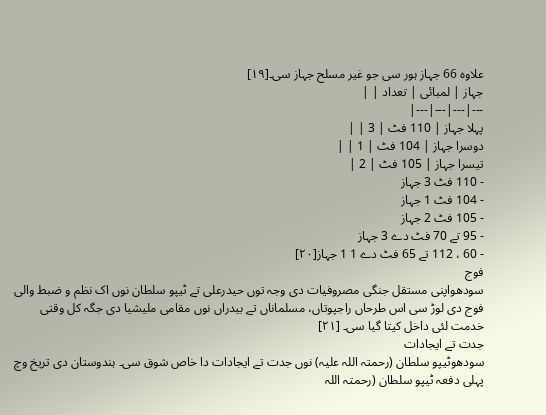علاوہ 66 جہاز ہور سی جو غیر مسلح جہاز سی۔[۱۹]
جہاز | لمبائی | تعداد | |
---|---|---|---|
پہلا جہاز | 110 فٹ | 3 | |
دوسرا جہاز | 104 فٹ | 1 | |
تیسرا جہاز | 105 فٹ | 2 |
- 110 فٹ 3 جہاز
- 104 فٹ 1 جہاز
- 105 فٹ 2 جہاز
- 95 تے 70 فٹ دے 3 جہاز
- 60 ، 112 تے 65 فٹ دے 1 1 جہاز[۲۰]
فوج
سودھواپنی مستقل جنگی مصروفیات دی وجہ توں حیدرعلی تے ٹیپو سلطان نوں اک نظم و ضبط والی فوج دی لوڑ سی اس طرحاں راجپوتاں، مسلماناں تے بیدراں نوں مقامی ملیشیا دی جگہ کل وقتی خدمت لئی داخل کيتا گیا سی۔ [۲۱]
جدت تے ایجادات
سودھوٹیپو سلطان (رحمتہ اللہ علیہ) نوں جدت تے ایجادات دا خاص شوق سی۔ ہندوستان دی تریخ وچ پہلی دفعہ ٹیپو سلطان (رحمتہ اللہ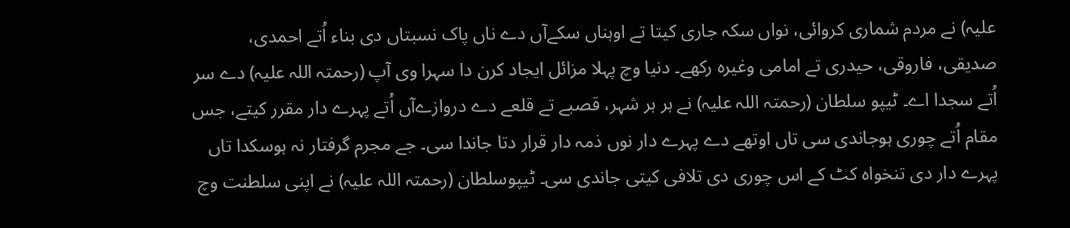علیہ) نے مردم شماری کروائی، نواں سکہ جاری کيتا تے اوہناں سکےآں دے ناں پاک نسبتاں دی بناء اُتے احمدی، صدیقی، فاروقی، حیدری تے امامی وغیرہ رکھے۔ دنیا وچ پہلا مزائل ایجاد کرن دا سہرا وی آپ (رحمتہ اللہ علیہ) دے سر اُتے سجدا اے۔ ٹیپو سلطان (رحمتہ اللہ علیہ) نے ہر ہر شہر، قصبے تے قلعے دے دروازےآں اُتے پہرے دار مقرر کيتے، جس مقام اُتے چوری ہوجاندی سی تاں اوتھے دے پہرے دار نوں ذمہ دار قرار دتا جاندا سی۔ جے مجرم گرفتار نہ ہوسکدا تاں پہرے دار دی تنخواہ کٹ کے اس چوری دی تلافی کيتی جاندی سی۔ ٹیپوسلطان (رحمتہ اللہ علیہ) نے اپنی سلطنت وچ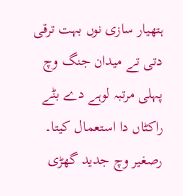ہتھیار سازی نوں بہت ترقی دتی تے میدان جنگ وچ پہلی مرتبہ لوہے دے بݨے راکٹاں دا استعمال کيتا۔ رصغیر وچ جدید گھڑی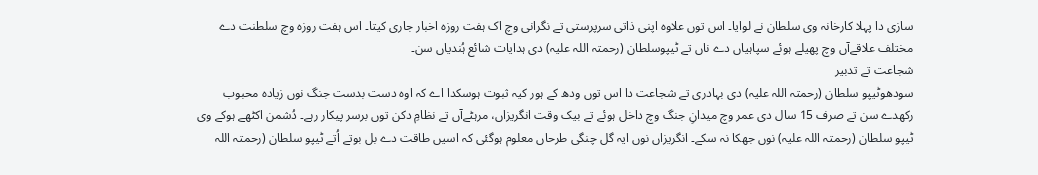سازی دا پہلا کارخانہ وی سلطان نے لوایا۔ اس توں علاوہ اپنی ذاتی سرپرستی تے نگرانی وچ اک ہفت روزہ اخبار جاری کيتا۔ اس ہفت روزہ وچ سلطنت دے مختلف علاقےآں وچ پھیلے ہوئے سپاہیاں دے ناں تے ٹیپوسلطان (رحمتہ اللہ علیہ) دی ہدایات شائع ہُندیاں سن۔
شجاعت تے تدبیر
سودھوٹیپو سلطان (رحمتہ اللہ علیہ) دی بہادری تے شجاعت دا اس توں ودھ کے ہور کیہ ثبوت ہوسکدا اے کہ اوہ دست بدست جنگ نوں زیادہ محبوب رکھدے سن تے صرف 15 سال دی عمر وچ میدانِ جنگ وچ داخل ہوئے تے بیک وقت انگریزاں، مرہٹےآں تے نظامِ دکن توں برسر پیکار رہے۔ دُشمن اکٹھے ہوکے وی ٹیپو سلطان (رحمتہ اللہ علیہ) نوں جھکا نہ سکے۔ انگریزاں نوں ایہ گل چنگی طرحاں معلوم ہوگئی کہ اسيں طاقت دے بل بوتے اُتے ٹیپو سلطان (رحمتہ اللہ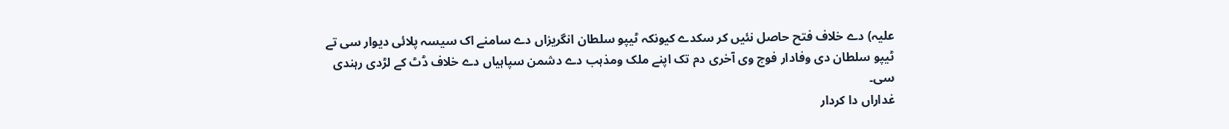علیہ) دے خلاف فتح حاصل نئيں کر سکدے کیونکہ ٹیپو سلطان انگریزاں دے سامنے اک سیسہ پلائی دیوار سی تے ٹیپو سلطان دی وفادار فوج وی آخری دم تک اپنے ملک ومذہب دے دشمن سپاہیاں دے خلاف ڈٹ کے لڑدی رہندی سی۔
غداراں دا کردار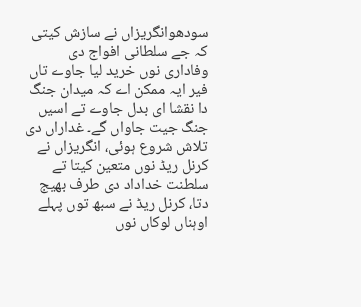سودھوانگریزاں نے سازش کیتی کہ جے سلطانی افواج دی وفاداری نوں خرید لیا جاوے تاں فیر ایہ ممکن اے کہ میدان جنگ دا نقشا ای بدل جاوے تے اسيں جنگ جیت جاواں گے۔ غداراں دی تلاش شروع ہوئی، انگریزاں نے کرنل ریڈ نوں متعین کيتا تے سلطنت خداداد دی طرف بھیج دتا، کرنل ریڈ نے سبھ توں پہلے اوہناں لوکاں نوں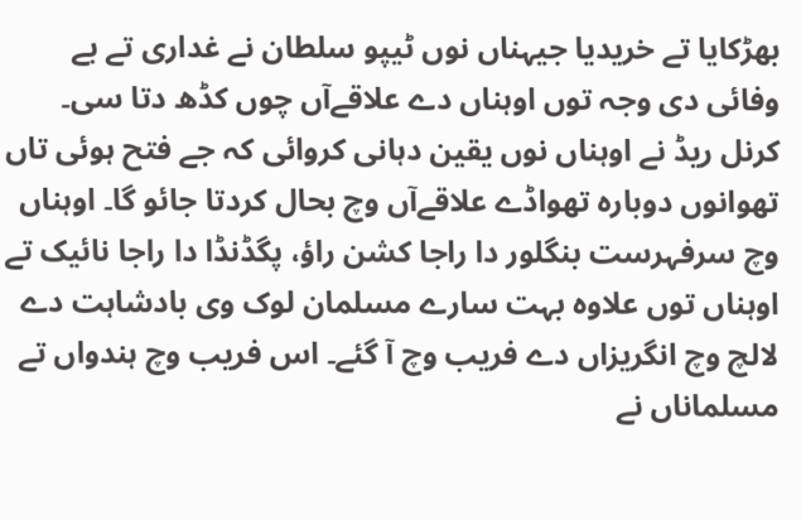بھڑکایا تے خریدیا جیہناں نوں ٹیپو سلطان نے غداری تے بے وفائی دی وجہ توں اوہناں دے علاقےآں چوں کڈھ دتا سی۔ کرنل ریڈ نے اوہناں نوں یقین دہانی کروائی کہ جے فتح ہوئی تاں تھوانوں دوبارہ تھواڈے علاقےآں وچ بحال کردتا جائو گا۔ اوہناں وچ سرفہرست بنگلور دا راجا کشن راؤ، پگڈنڈا دا راجا نائیک تے اوہناں توں علاوہ بہت سارے مسلمان لوک وی بادشاہت دے لالچ وچ انگریزاں دے فریب وچ آ گئے۔ اس فریب وچ ہندواں تے مسلماناں نے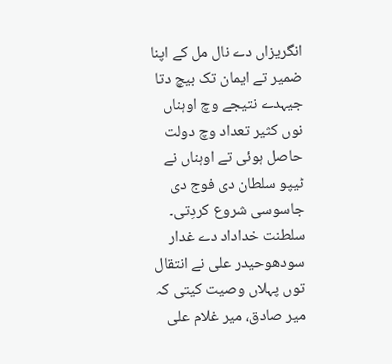انگریزاں دے نال مل کے اپنا ضمیر تے ایمان تک بیچ دتا جیہدے نتیجے وچ اوہناں نوں کثیر تعداد وچ دولت حاصل ہوئی تے اوہناں نے ٹیپو سلطان دی فوج دی جاسوسی شروع کردِتی۔
سلطنت خداداد دے غدار
سودھوحیدر علی نے انتقال توں پہلاں وصیت کيتی کہ میر صادق، میر غلام علی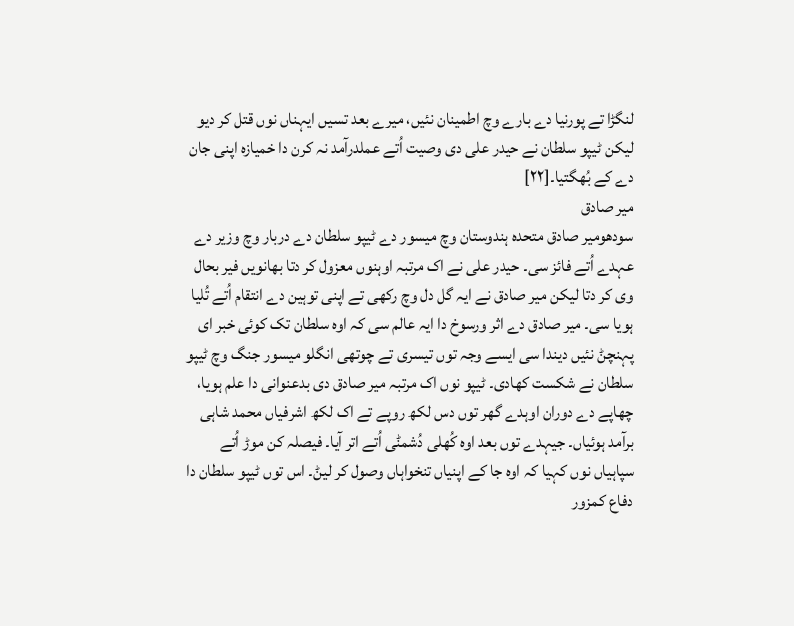لنگڑا تے پورنیا دے بارے وچ اطمینان نئيں، میرے بعد تسيں ایہناں نوں قتل کر ديو لیکن ٹیپو سلطان نے حیدر علی دی وصیت اُتے عملدرآمد نہ کرن دا خمیازہ اپنی جان دے کے بُھگتیا۔[۲۲]
میر صادق
سودھومیر صادق متحدہ ہندوستان وچ میسور دے ٹیپو سلطان دے دربار وچ وزیر دے عہدے اُتے فائز سی۔ حیدر علی نے اک مرتبہ اوہنوں معزول کر دتا بھانويں فیر بحال وی کر دتا لیکن میر صادق نے ایہ گل دل وچ رکھی تے اپنی توہین دے انتقام اُتے تُلیا ہويا سی۔ میر صادق دے اثر ورسوخ دا ایہ عالم سی کہ اوہ سلطان تک کوئی خبر ای پہنچݨ نئیں دیندا سی ايسے وجہ توں تیسری تے چوتھی انگلو میسور جنگ وچ ٹیپو سلطان نے شکست کھادی۔ ٹیپو نوں اک مرتبہ میر صادق دی بدعنوانی دا علم ہويا، چھاپے دے دوران اوہدے گھر توں دس لکھ روپے تے اک لکھ اشرفیاں محمد شاہی برآمد ہوئیاں۔ جیہدے توں بعد اوہ کُھلی دُشمݨی اُتے اتر آیا۔ فیصلہ کن موڑ اُتے سپاہیاں نوں کہیا کہ اوہ جا کے اپنیاں تنخواہاں وصول کر لیݨ۔ اس توں ٹیپو سلطان دا دفاع کمزور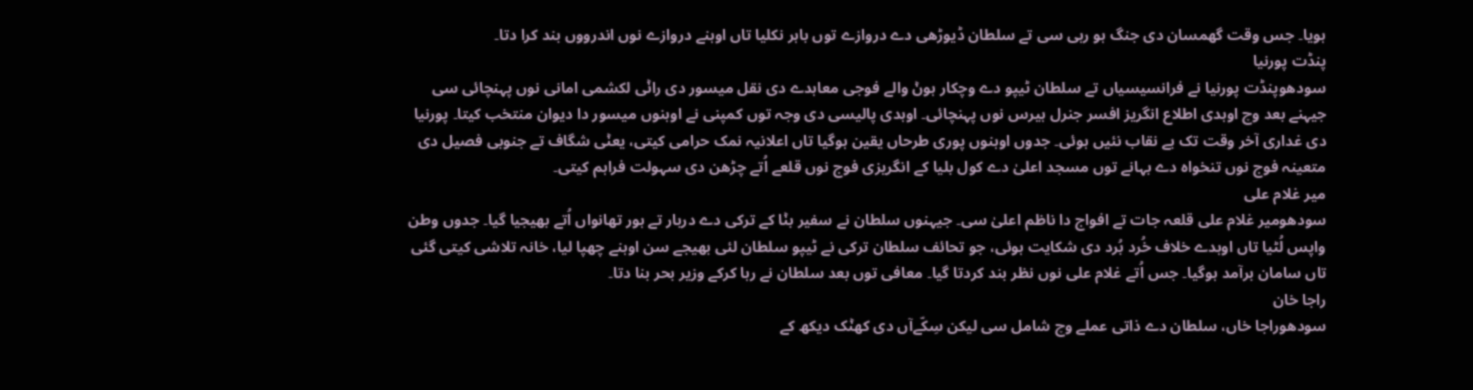ہويا۔ جس وقت گھمسان دی جنگ ہو رہی سی تے سلطان ڈیوڑھی دے دروازے توں باہر نکلیا تاں اوہنے دروازے نوں اندرووں بند کرا دتا۔
پنڈت پورنیا
سودھوپنڈت پورنیا نے فرانسیسیاں تے سلطان ٹیپو دے وچکار ہوݨ والے فوجی معاہدے دی نقل میسور دی راݨی لکشمی امانی نوں پہنچائی سی جیہنے بعد وچ اوہدی اطلاع انگریز افسر جنرل ہیرس نوں پہنچائی۔ اوہدی پالیسی دی وجہ توں کمپنی نے اوہنوں میسور دا دیوان منتخب کيتا۔ پورنیا دی غداری آخر وقت تک بے نقاب نئيں ہوئی۔ جدوں اوہنوں پوری طرحاں یقین ہوگیا تاں اعلانیہ نمک حرامی کیتی، یعݨی شگاف تے جنوبی فصیل دی متعینہ فوج نوں تنخواہ دے بہانے توں مسجد اعلیٰ دے کول بلیا کے انگریزی فوج نوں قلعے اُتے چڑھن دی سہولت فراہم کیتی۔
میر غلام علی
سودھومیر غلام علی قلعہ جات تے افواج دا ناظم اعلیٰ سی۔ جیہنوں سلطان نے سفیر بݨا کے ترکی دے دربار تے ہور تھانواں اُتے بھیجیا گیا۔ جدوں وطن واپس لُٹیا تاں اوہدے خلاف خُرد بُرد دی شکایت ہوئی، جو تحائف سلطان ترکی نے ٹیپو سلطان لئی بھیجے سن اوہنے چھپا لیا، خانہ تلاشی کيتی گئی تاں سامان برآمد ہوگیا۔ جس اُتے غلام علی نوں نظر بند کردتا گیا۔ معافی توں بعد سلطان نے رہا کرکے وزیر بحر بنا دتا۔
راجا خان
سودھوراجا خاں، سلطان دے ذاتی عملے وچ شامل سی لیکن سِکّےآں دی کھݨک دیکھ کے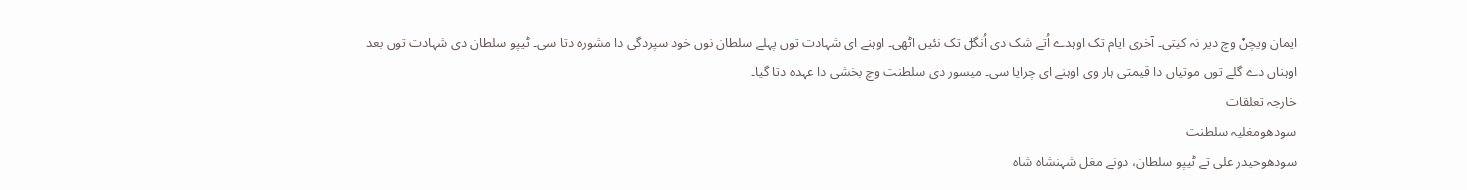ایمان ویچݨ وچ دیر نہ کيتی۔ آخری ایام تک اوہدے اُتے شک دی اُنگݪ تک نئيں اٹھی۔ اوہنے ای شہادت توں پہلے سلطان نوں خود سپردگی دا مشورہ دتا سی۔ ٹیپو سلطان دی شہادت توں بعد اوہناں دے گلے توں موتیاں دا قیمتی ہار وی اوہنے ای چرایا سی۔ میسور دی سلطنت وچ بخشی دا عہدہ دتا گیا۔
خارجہ تعلقات
سودھومغلیہ سلطنت
سودھوحیدر علی تے ٹیپو سلطان، دونے مغل شہنشاہ شاہ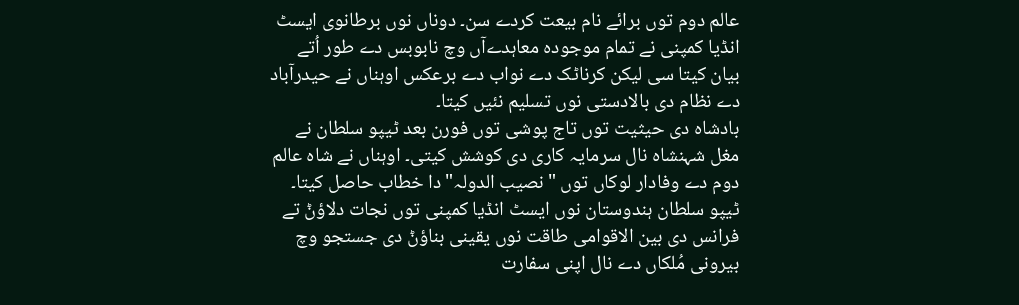عالم دوم توں برائے نام بیعت کردے سن۔ دوناں نوں برطانوی ایسٹ انڈیا کمپنی نے تمام موجودہ معاہدےآں وچ نابوبس دے طور اُتے بیان کيتا سی لیکن کرناٹک دے نواب دے برعکس اوہناں نے حیدرآباد دے نظام دی بالادستی نوں تسلیم نئيں کيتا۔
بادشاہ دی حیثیت توں تاج پوشی توں فورن بعد ٹیپو سلطان نے مغل شہنشاہ نال سرمایہ کاری دی کوشش کيتی۔ اوہناں نے شاہ عالم دوم دے وفادار لوکاں توں "نصیب الدولہ" دا خطاب حاصل کيتا۔ ٹیپو سلطان ہندوستان نوں ایسٹ انڈیا کمپنی توں نجات دلاؤݨ تے فرانس دی بین الاقوامی طاقت نوں یقینی بناؤݨ دی جستجو وچ بیرونی مُلکاں دے نال اپنی سفارت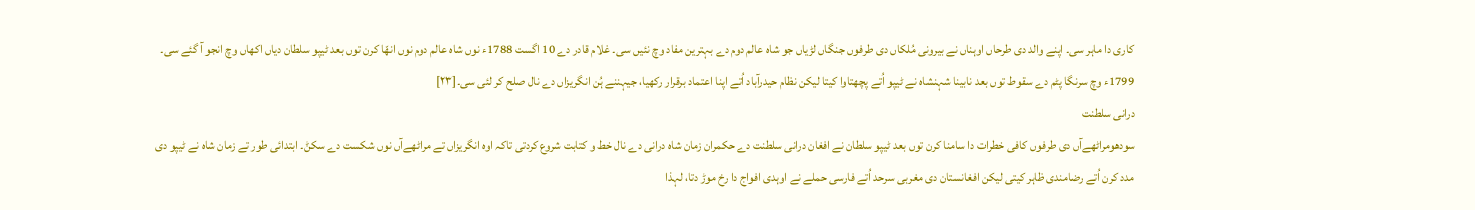کاری دا ماہر سی۔ اپنے والد دی طرحاں اوہناں نے بیرونی مُلکاں دی طرفوں جنگاں لڑیاں جو شاہ عالم دوم دے بہترین مفاد وچ نئيں سی۔ غلام قادر دے 10 اگست 1788ء نوں شاہ عالم دوم نوں انھّا کرن توں بعد ٹیپو سلطان دیاں اکھاں وچ انجو آ گئے سی۔ 1799ء وچ سرنگا پٹم دے سقوط توں بعد نابینا شہنشاہ نے ٹیپو اُتے پچھتاوا کيتا لیکن نظام حیدرآباد اُتے اپنا اعتماد برقرار رکھیا، جیہننے ہُن انگریزاں دے نال صلح کر لئی سی۔[۲۳]
درانی سلطنت
سودھومراٹھےآں دی طرفوں کافی خطرات دا سامنا کرن توں بعد ٹیپو سلطان نے افغان درانی سلطنت دے حکمران زمان شاہ درانی دے نال خط و کتابت شروع کردتی تاکہ اوہ انگریزاں تے مراٹھےآں نوں شکست دے سکݨ۔ ابتدائی طور تے زمان شاہ نے ٹیپو دی مدد کرن اُتے رضامندی ظاہر کیتی لیکن افغانستان دی مغربی سرحد اُتے فارسی حملے نے اوہدی افواج دا رخ موڑ دتا، لہذا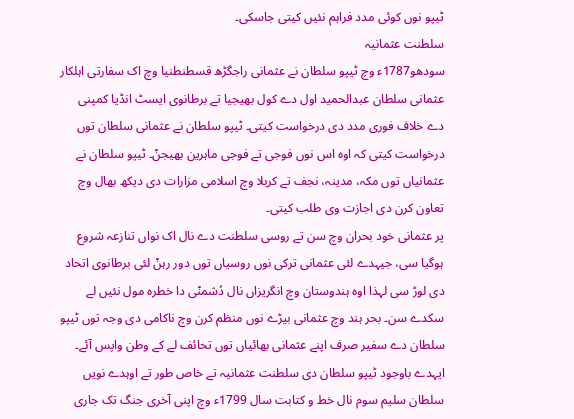ٹیپو نوں کوئی مدد فراہم نئيں کيتی جاسکی۔
سلطنت عثمانیہ
سودھو1787ء وچ ٹیپو سلطان نے عثمانی راجگڑھ قسطنطنیا وچ اک سفارتی اہلکار عثمانی سلطان عبدالحمید اول دے کول بھیجیا تے برطانوی ایسٹ انڈیا کمپنی دے خلاف فوری مدد دی درخواست کيتی۔ ٹیپو سلطان نے عثمانی سلطان توں درخواست کيتی کہ اوہ اس نوں فوجی تے فوجی ماہرین بھیجݨ۔ ٹیپو سلطان نے عثمانیاں توں مکہ، مدینہ، نجف تے کربلا وچ اسلامی مزارات دی دیکھ بھال وچ تعاون کرن دی اجازت وی طلب کيتی۔
پر عثمانی خود بحران وچ سن تے روسی سلطنت دے نال اک نواں تنازعہ شروع ہوگیا سی، جیہدے لئی عثمانی ترکی نوں روسیاں توں دور رہݨ لئی برطانوی اتحاد دی لوڑ سی لہذا اوہ ہندوستان وچ انگریزاں نال دُشمݨی دا خطرہ مول نئيں لے سکدے سن۔ بحر ہند وچ عثمانی بیڑے نوں منظم کرن وچ ناکامی دی وجہ توں ٹیپو سلطان دے سفیر صرف اپنے عثمانی بھائیاں توں تحائف لے کے وطن واپس آئے۔ ایہدے باوجود ٹیپو سلطان دی سلطنت عثمانیہ تے خاص طور تے اوہدے نويں سلطان سلیم سوم نال خط و کتابت سال 1799ء وچ اپنی آخری جنگ تک جاری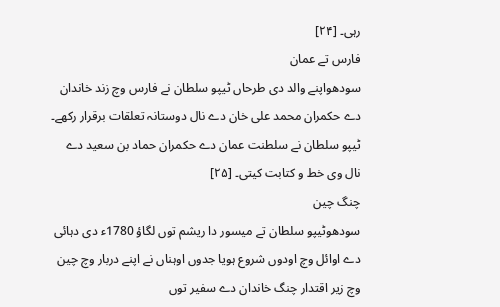رہی۔ [۲۴]
فارس تے عمان
سودھواپنے والد دی طرحاں ٹیپو سلطان نے فارس وچ زند خاندان دے حکمران محمد علی خان دے نال دوستانہ تعلقات برقرار رکھے۔ ٹیپو سلطان نے سلطنت عمان دے حکمران حماد بن سعید دے نال وی خط و کتابت کيتی۔ [۲۵]
چنگ چین
سودھوٹیپو سلطان تے میسور دا ریشم توں لگاؤ 1780ء دی دہائی دے اوائل وچ اودوں شروع ہويا جدوں اوہناں نے اپنے دربار وچ چین وچ زیر اقتدار چنگ خاندان دے سفیر توں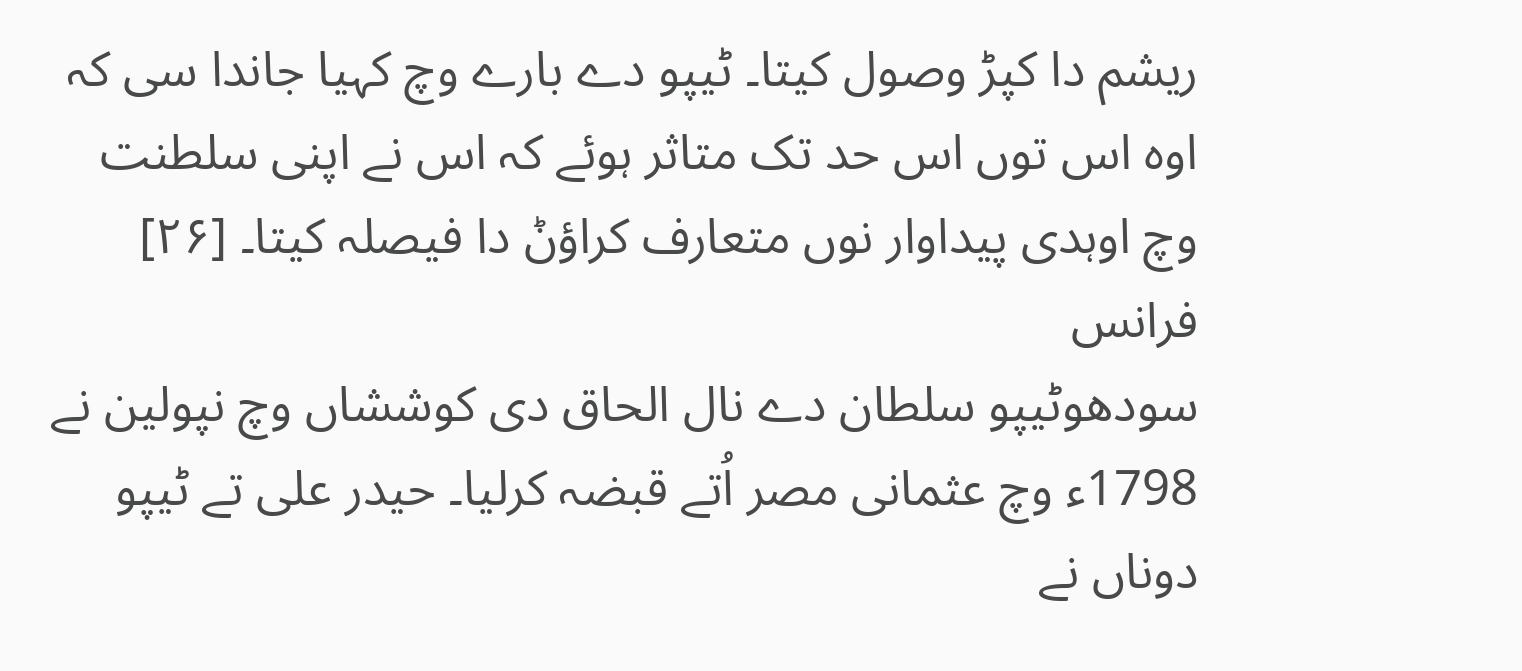ریشم دا کپڑ وصول کيتا۔ ٹیپو دے بارے وچ کہیا جاندا سی کہ اوہ اس توں اس حد تک متاثر ہوئے کہ اس نے اپنی سلطنت وچ اوہدی پیداوار نوں متعارف کراؤݨ دا فیصلہ کيتا۔ [۲۶]
فرانس
سودھوٹیپو سلطان دے نال الحاق دی کوششاں وچ نپولین نے 1798ء وچ عثمانی مصر اُتے قبضہ کرلیا۔ حیدر علی تے ٹیپو دوناں نے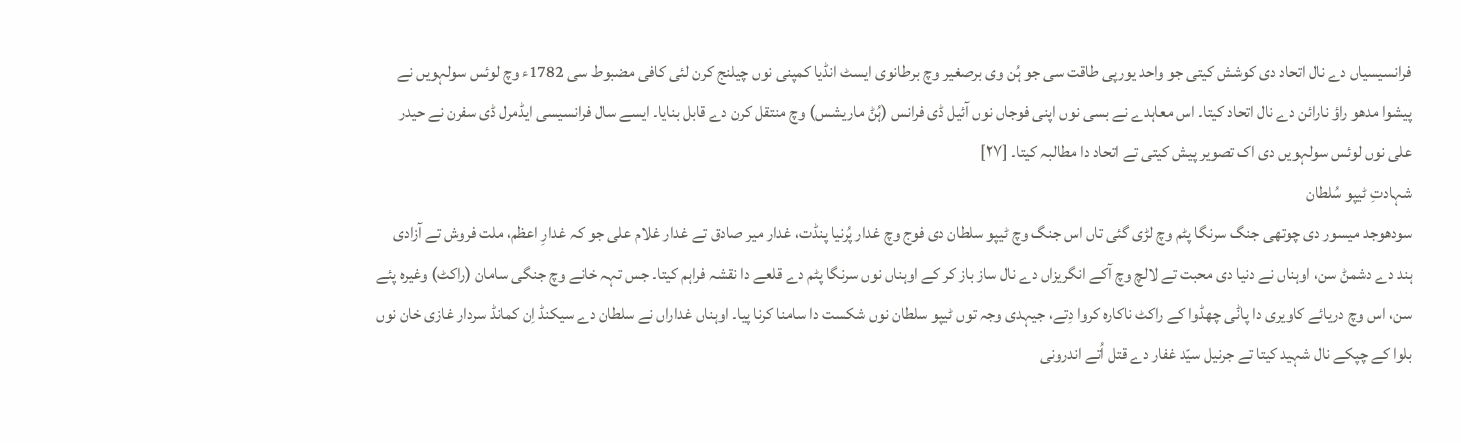فرانسیسیاں دے نال اتحاد دی کوشش کيتی جو واحد یورپی طاقت سی جو ہُن وی برصغیر وچ برطانوی ایسٹ انڈیا کمپنی نوں چیلنج کرن لئی کافی مضبوط سی 1782ء وچ لوئس سولہويں نے پیشوا مدھو راؤ نارائن دے نال اتحاد کيتا۔ اس معاہدے نے بسی نوں اپنی فوجاں نوں آئیل ڈی فرانس (ہُݨ ماریشس) وچ منتقل کرن دے قابل بنایا۔ ايسے سال فرانسیسی ایڈمرل ڈی سفرن نے حیدر علی نوں لوئس سولہويں دی اک تصویر پیش کيتی تے اتحاد دا مطالبہ کيتا۔ [۲۷]
شہادتِ ٹیپو سُلطان
سودھوجد میسور دی چوتھی جنگ سرنگا پٹم وچ لڑی گئی تاں اس جنگ وچ ٹیپو سلطان دی فوج وچ غدار پُرنیا پنڈت، غدار میر صادق تے غدار غلام علی جو کہ غدارِ اعظم، ملت فروش تے آزادی ہند دے دشمݨ سن، اوہناں نے دنیا دی محبت تے لالچ وچ آکے انگریزاں دے نال ساز باز کر کے اوہناں نوں سرنگا پٹم دے قلعے دا نقشہ فراہم کيتا۔ جس تہہ خانے وچ جنگی سامان (راکٹ) وغیرہ پئے سن، اس وچ دریائے کاویری دا پاݨی چھڈوا کے راکٹ ناکارہ کروا دِتے، جیہدی وجہ توں ٹیپو سلطان نوں شکست دا سامنا کرنا پيا۔ اوہناں غداراں نے سلطان دے سیکنڈ اِن کمانڈ سردار غازی خان نوں بلوا کے چپکے نال شہید کيتا تے جرنیل سیّد غفار دے قتل اُتے اندرونی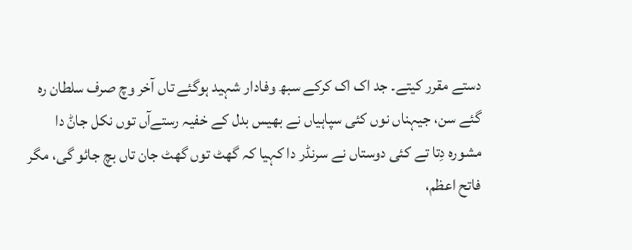دستے مقرر کیتے۔ جد اک اک کرکے سبھ وفادار شہید ہوگئے تاں آخر وچ صرف سلطان رہ گئے سن، جیہناں نوں کئی سپاہیاں نے بھیس بدل کے خفیہ رستےآں توں نکل جاݨ دا مشورہ دِتا تے کئی دوستاں نے سرنڈر دا کہیا کہ گھٹ توں گھٹ جان تاں بچ جائو گی، مگر فاتح اعظم،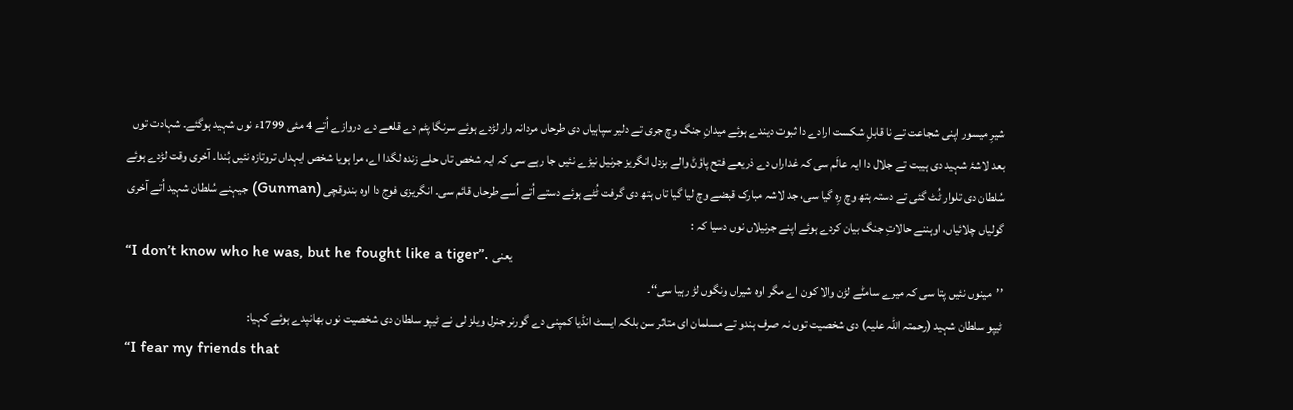شیرِ میسور اپنی شجاعت تے نا قابلِ شکست ارادے دا ثبوت دیندے ہوئے میدانِ جنگ وچ جری تے دلیر سپاہیاں دی طرحاں مردانہ وار لڑدے ہوئے سرنگا پٹم دے قلعے دے دروازے اُتے 4 مئی 1799ء نوں شہید ہوگئے۔ شہادت توں بعد لاشۂ شہید دی ہیبت تے جلال دا ایہ عالَم سی کہ غداراں دے ذریعے فتح پاؤݨ والے بزدل انگریز جرنیل نیڑے نئیں جا رہے سی کہ ایہ شخص تاں حلے زندہ لگدا اے، مرا ہويا شخص ایہداں تروتازہ نئيں ہُندا۔ آخری وقت لڑدے ہوئے سُلطان دی تلوار ٹُٹ گئی تے دستہ ہتھ وچ رِہ گیا سی، جد لاشہ مبارک قبضے وچ لیا گیا تاں ہتھ دی گرفت ٹُٹے ہوئے دستے اُتے اُسے طرحاں قائم سی۔ انگریزی فوج دا اوہ بندوقچی (Gunman) جیہنے سُلطان شہید اُتے آخری گولیاں چلائیاں، اوہننے حالاتِ جنگ بیان کردے ہوئے اپنے جرنیلاں نوں دسیا کہ :
“I don’t know who he was, but he fought like a tiger”. یعنی
’’مینوں نئيں پتا سی کہ میرے سامݨے لڑن والا کون اے مگر اوہ شیراں ونگوں لڑ رہیا سی‘‘۔
ٹیپو سلطان شہید (رحمتہ اللہ علیہ) دی شخصیت توں نہ صرف ہندو تے مسلمان ای متاثر سن بلکہ ایسٹ انڈیا کمپنی دے گورنر جنرل ویلز لی نے ٹیپو سلطان دی شخصیت نوں بھانپدے ہوئے کہیا:
“I fear my friends that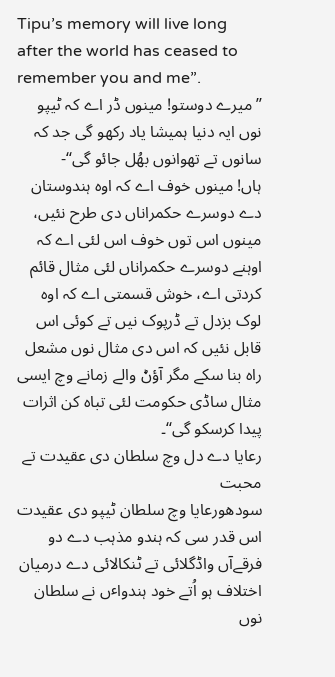Tipu’s memory will live long after the world has ceased to remember you and me”.
’’میرے دوستو! مینوں ڈر اے کہ ٹیپو نوں ایہ دنیا ہمیشا یاد رکھو گی جد کہ سانوں تے تھوانوں بھُل جائو گی‘‘-
ہاں! مینوں خوف اے کہ اوہ ہندوستان دے دوسرے حکمراناں دی طرح نئيں، مینوں اس توں خوف اس لئی اے کہ اوہنے دوسرے حکمراناں لئی مثال قائم کردتی اے، خوش قسمتی اے کہ اوہ لوک بزدل تے ڈرپوک نيں تے کوئی اس قابل نئيں کہ اس دی مثال نوں مشعل راہ بنا سکے مگر آؤݨ والے زمانے وچ ایسی مثال ساڈی حکومت لئی تباہ کن اثرات پیدا کرسکو گی‘‘۔
رعایا دے دل وچ سلطان دی عقیدت تے محبت
سودھورعایا وچ سلطان ٹیپو دی عقیدت اس قدر سی کہ ہندو مذہب دے دو فرقےآں واڈگلائی تے ٹنکالائی دے درمیان اختلاف ہو اُتے خود ہندواٴں نے سلطان نوں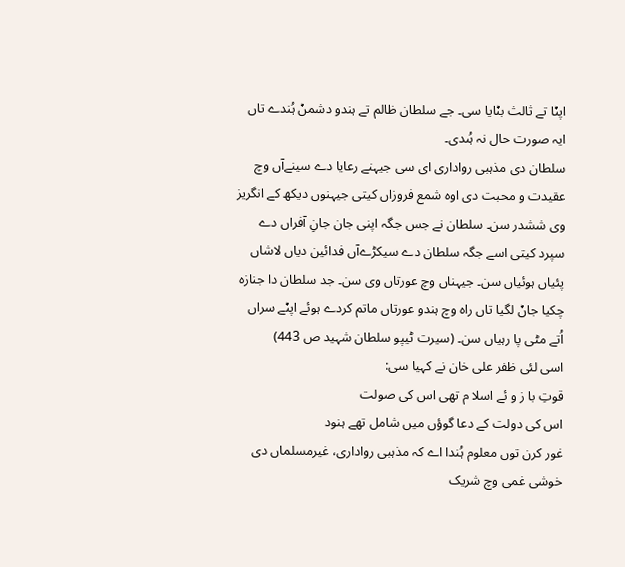اپݨا تے ثالث بݨایا سی۔ جے سلطان ظالم تے ہندو دشمݨ ہُندے تاں ایہ صورت حال نہ ہُںدی۔
سلطان دی مذہبی رواداری ای سی جیہنے رعایا دے سینےآں وچ عقیدت و محبت دی اوہ شمع فروزاں کیتی جیہنوں دیکھ کے انگریز وی ششدر سن۔ سلطان نے جس جگہ اپنی جان جانِ آفراں دے سپرد کیتی اسے جگہ سلطان دے سیکڑےآں فدائین دیاں لاشاں پئیاں ہوئیاں سن۔ جیہناں وچ عورتاں وی سن۔ جد سلطان دا جنازہ چکیا جاݨ لگیا تاں راہ وچ ہندو عورتاں ماتم کردے ہوئے اپݨے سراں اُتے مٹی پا رہیاں سن۔ (سیرت ٹیپو سلطان شہید ص 443)
اسی لئی ظفر علی خان نے کہیا سی:
قوتِ با ز و ئے اسلا م تھی اس کی صولت
اس کی دولت کے دعا گوؤں میں شامل تھے ہنود
غور کرن توں معلوم ہُندا اے کہ مذہبی رواداری، غیرمسلماں دی خوشی غمی وچ شریک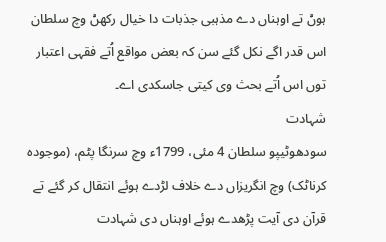ہوݨ تے اوہناں دے مذہبی جذبات دا خیال رکھݨ وچ سلطان اس قدر اگے نکل گئے سن کہ بعض مواقع اُتے فقہی اعتبار توں اس اُتے بحث وی کيتی جاسکدی اے۔
شہادت
سودھوٹیپو سلطان 4 مئی، 1799ء وچ سرنگا پٹم، (موجودہ کرناٹک) وچ انگریزاں دے خلاف لڑدے ہوئے انتقال کر گئے تے قرآن دى آیت پڑھدے ہوئے اوہناں دی شہادت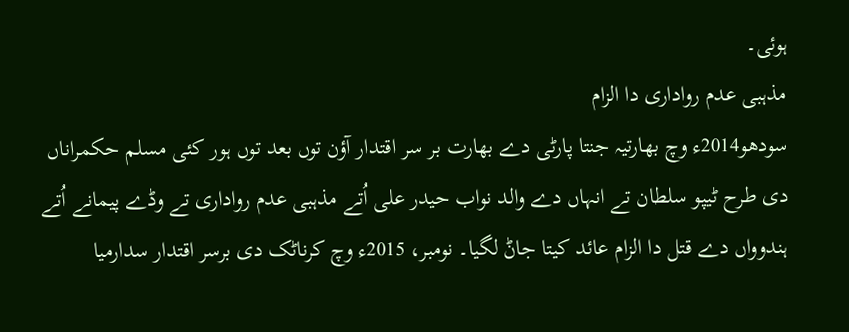ہوئی۔
مذہبی عدم رواداری دا الزام
سودھو2014ء وچ بھارتیہ جنتا پارٹی دے بھارت بر سر اقتدار آؤن توں بعد توں ہور کئی مسلم حکمراناں دی طرح ٹیپو سلطان تے انہاں دے والد نواب حیدر علی اُتے مذہبی عدم رواداری تے وڈے پیمانے اُتے ہندوواں دے قتل دا الزام عائد کيتا جاݨ لگیا۔ نومبر، 2015ء وچ کرناٹک دی برسر اقتدار سدارمیا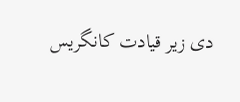دی زیر قیادت کانگریس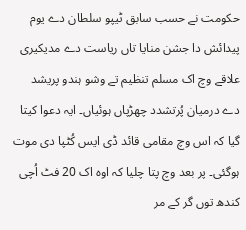حکومت نے حسب سابق ٹیپو سلطان دے یوم پیدائش دا جشن منایا تاں ریاست دے مدیکیری علاقے وچ اک مسلم تنظیم تے وشو ہندو پریشد دے درمیان پُرتشدد چھڑپاں ہوئیاں۔ ایہ دعوا کيتا گیا کہ اس وچ مقامی قائد ڈی ایس کُٹپا دی موت ہوگئی۔ پر بعد وچ پتا چلیا کہ اوہ اک 20 فٹ اُچی کندھ توں گر کے مر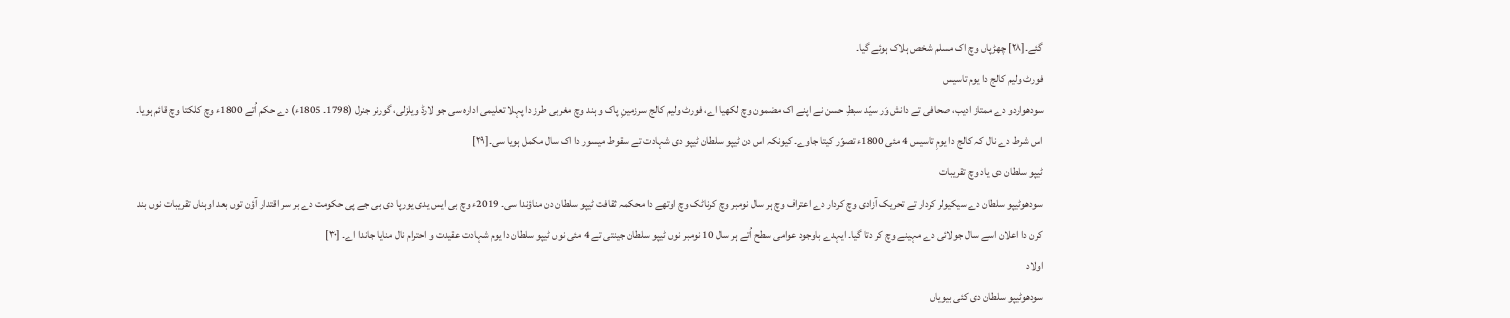گئے۔[۲۸] چھڑپاں وچ اک مسلم شخص ہلاک ہوئے گیا۔
فورٹ ولیم کالج دا یوم تاسیس
سودھواردو دے ممتاز ادیب، صحافی تے دانش وَر سیّد سبطِ حسن نے اپنے اک مضمون وچ لکھیا اے، فورٹ ولیم کالج سرزمینِ پاک و ہند وچ مغربی طرز دا پہلا تعلیمی ادارہ سی جو لارڈ ویلزلی، گورنر جنرل (1798۔ 1805ء) دے حکم اُتے 1800ء وچ کلکتا وچ قائم ہويا۔ اس شرط دے نال کہ کالج دا یومِ تاسیس 4 مئی 1800ء تصوّر کيتا جاوے۔ کیونکہ اس دن ٹیپو سلطان ٹیپو دی شہادت تے سقوط میسور دا اک سال مکمل ہویا سی۔[۲۹]
ٹیپو سلطان دی یاد وچ تقریبات
سودھوٹیپو سلطان دے سیکیولر کردار تے تحریک آزادی وچ کردار دے اعتراف وچ ہر سال نومبر وچ کرناٹک وچ اوتھے دا محکمہ ثقافت ٹیپو سلطان دن مناؤندا سی۔ 2019ء وچ بی ایس یدی یورپا دی بی جے پی حکومت دے بر سر اقتدار آؤن توں بعد اوہناں تقریبات نوں بند کرن دا اعلان اسے سال جولائی دے مہینے وچ کر دتا گیا۔ ایہدے باوجود عوامی سطح اُتے ہر سال 10 نومبر نوں ٹیپو سلطان جینتی تے 4 مئی نوں ٹیپو سلطان دا یوم شہادت عقیدت و احترام نال منایا جاندا اے۔ [۳۰]
اولاد
سودھوٹیپو سلطان دی کئی بیویاں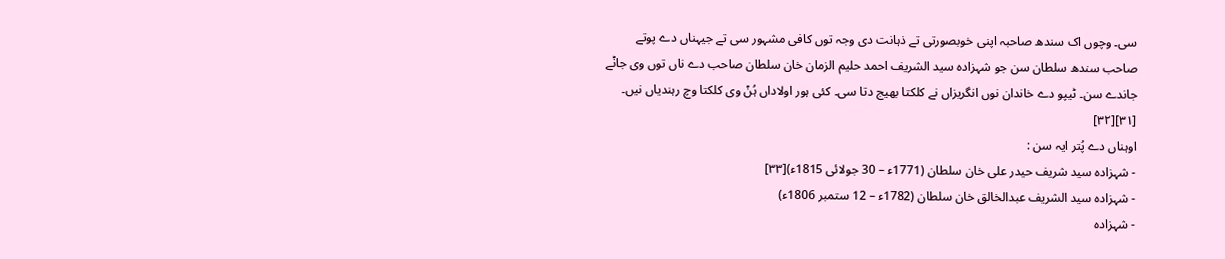سی۔ وچوں اک سندھ صاحبہ اپنی خوبصورتی تے ذہانت دی وجہ توں کافی مشہور سی تے جیہناں دے پوتے صاحب سندھ سلطان سن جو شہزادہ سید الشریف احمد حلیم الزمان خان سلطان صاحب دے ناں توں وی جاݨے جاندے سن۔ ٹیپو دے خاندان نوں انگریزاں نے کلکتا بھیج دتا سی۔ کئی ہور اولاداں ہُݨ وی کلکتا وچ رہندیاں نيں۔ [۳۱][۳۲]
اوہناں دے پُتر ایہ سن :
- شہزادہ سید شریف حیدر علی خان سلطان (1771ء – 30 جولائی 1815ء)[۳۳]
- شہزادہ سید الشریف عبدالخالق خان سلطان (1782ء – 12 ستمبر 1806ء)
- شہزادہ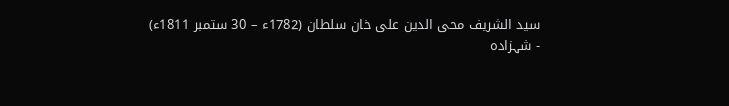سید الشریف محی الدین علی خان سلطان (1782ء – 30 ستمبر 1811ء)
- شہزادہ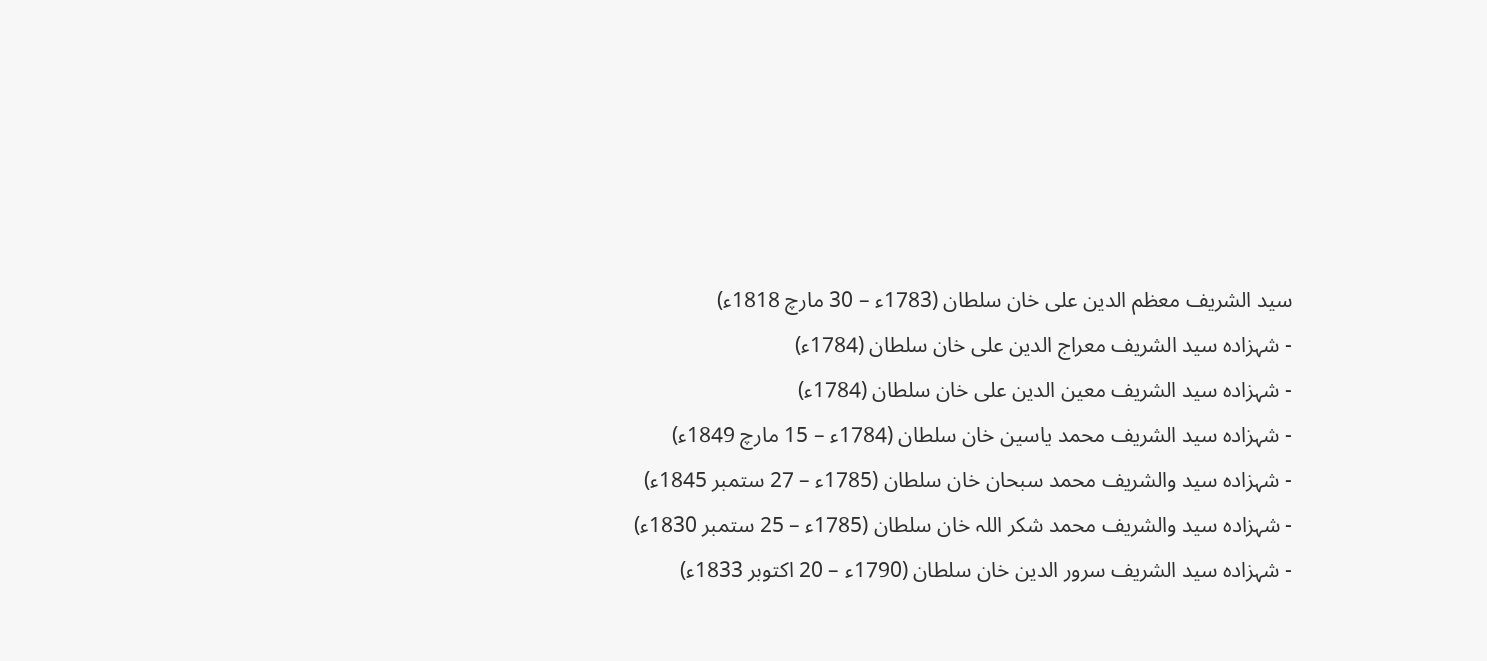سید الشریف معظم الدین علی خان سلطان (1783ء – 30 مارچ 1818ء)
- شہزادہ سید الشریف معراج الدین علی خان سلطان (1784ء)
- شہزادہ سید الشریف معین الدین علی خان سلطان (1784ء)
- شہزادہ سید الشریف محمد یاسین خان سلطان (1784ء – 15 مارچ 1849ء)
- شہزادہ سید والشریف محمد سبحان خان سلطان (1785ء – 27 ستمبر 1845ء)
- شہزادہ سید والشریف محمد شکر اللہ خان سلطان (1785ء – 25 ستمبر 1830ء)
- شہزادہ سید الشریف سرور الدین خان سلطان (1790ء – 20 اکتوبر 1833ء)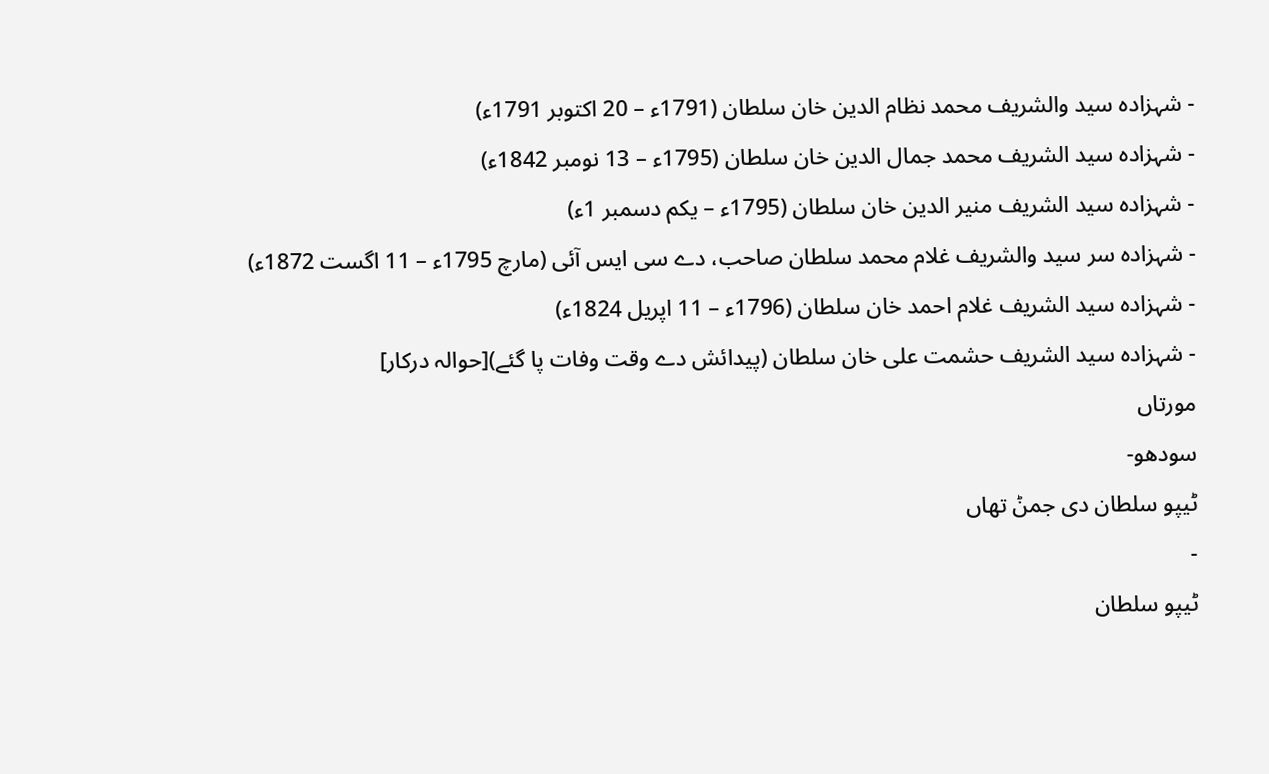- شہزادہ سید والشریف محمد نظام الدین خان سلطان (1791ء – 20 اکتوبر 1791ء)
- شہزادہ سید الشریف محمد جمال الدین خان سلطان (1795ء – 13 نومبر 1842ء)
- شہزادہ سید الشریف منیر الدین خان سلطان (1795ء – یکم دسمبر 1ء)
- شہزادہ سر سید والشریف غلام محمد سلطان صاحب، دے سی ایس آئی (مارچ 1795ء – 11 اگست 1872ء)
- شہزادہ سید الشریف غلام احمد خان سلطان (1796ء – 11 اپریل 1824ء)
- شہزادہ سید الشریف حشمت علی خان سلطان (پیدائش دے وقت وفات پا گئے)[حوالہ درکار]
مورتاں
سودھو-
ٹیپو سلطان دی جمݨ تھاں
-
ٹیپو سلطان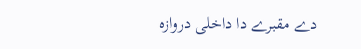دے مقبرے دا داخلی دروازہ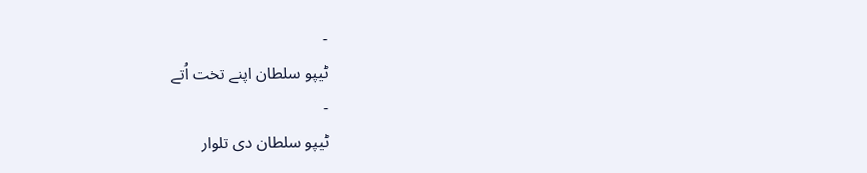-
ٹیپو سلطان اپنے تخت اُتے
-
ٹیپو سلطان دی تلوار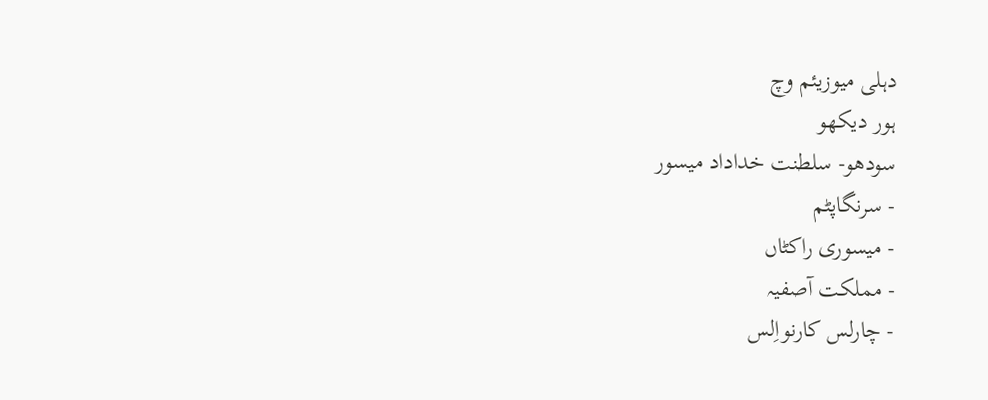دہلی میوزیئم وچ
ہور دیکھو
سودھو- سلطنت خداداد میسور
- سرنگاپٹم
- میسوری راکٹاں
- مملکت آصفیہ
- چارلس کارنواِلس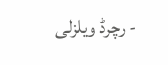- رچرڈ ویلزلی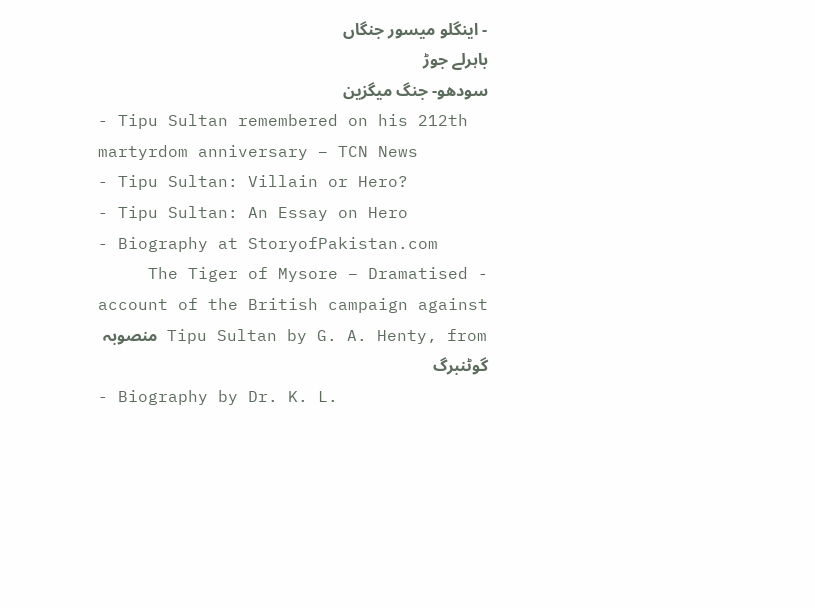- اینگلو میسور جنگاں
باہرلے جوڑ
سودھو- جنگ میگزین
- Tipu Sultan remembered on his 212th martyrdom anniversary – TCN News
- Tipu Sultan: Villain or Hero?
- Tipu Sultan: An Essay on Hero
- Biography at StoryofPakistan.com
- The Tiger of Mysore – Dramatised account of the British campaign against Tipu Sultan by G. A. Henty, from منصوبہ گوٹنبرگ
- Biography by Dr. K. L.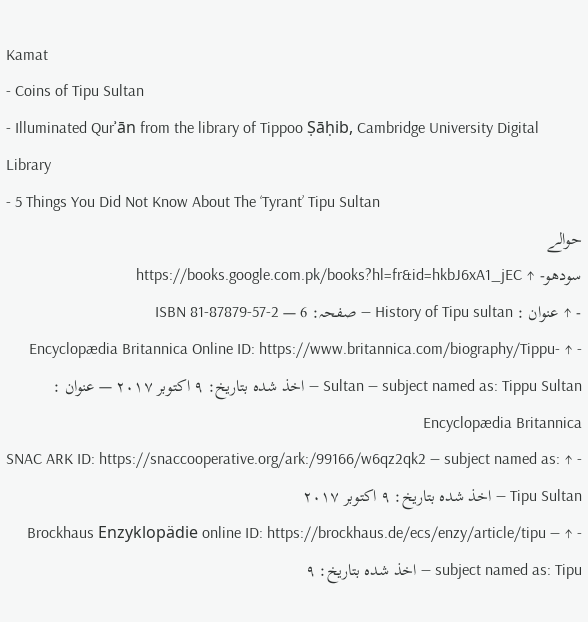Kamat
- Coins of Tipu Sultan
- Illuminated Qurʾān from the library of Tippoo Ṣāḥib, Cambridge University Digital Library
- 5 Things You Did Not Know About The ‘Tyrant’ Tipu Sultan
حوالے
سودھو- ↑ https://books.google.com.pk/books?hl=fr&id=hkbJ6xA1_jEC
- ↑ عنوان : History of Tipu sultan — صفحہ: 6 — ISBN 81-87879-57-2
- ↑ Encyclopædia Britannica Online ID: https://www.britannica.com/biography/Tippu-Sultan — subject named as: Tippu Sultan — اخذ شدہ بتاریخ: ۹ اکتوبر ۲۰۱۷ — عنوان : Encyclopædia Britannica
- ↑ SNAC ARK ID: https://snaccooperative.org/ark:/99166/w6qz2qk2 — subject named as: Tipu Sultan — اخذ شدہ بتاریخ: ۹ اکتوبر ۲۰۱۷
- ↑ Brockhaus Enzyklopädie online ID: https://brockhaus.de/ecs/enzy/article/tipu — subject named as: Tipu — اخذ شدہ بتاریخ: ۹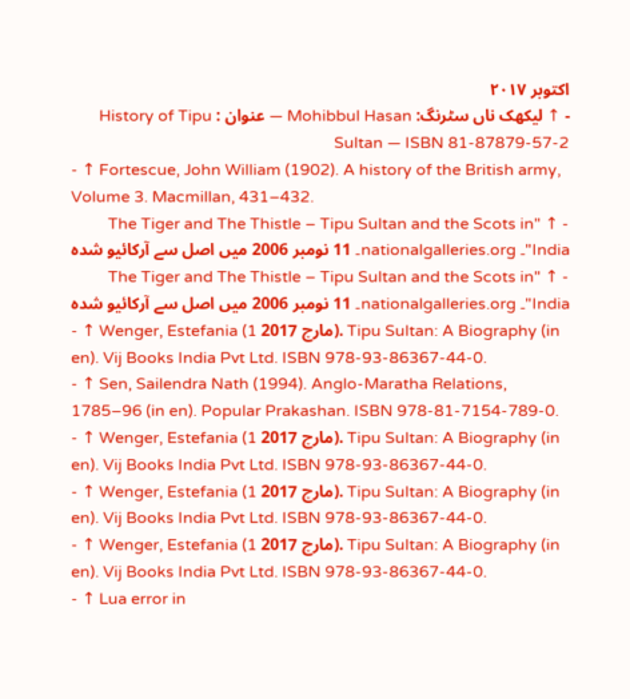اکتوبر ۲۰۱۷
- ↑ لیکھک ناں سٹرنگ: Mohibbul Hasan — عنوان : History of Tipu Sultan — ISBN 81-87879-57-2
- ↑ Fortescue, John William (1902). A history of the British army, Volume 3. Macmillan, 431–432.
- ↑ "The Tiger and The Thistle – Tipu Sultan and the Scots in India"۔ nationalgalleries.org۔ 11 نومبر 2006 میں اصل سے آرکائیو شدہ
- ↑ "The Tiger and The Thistle – Tipu Sultan and the Scots in India"۔ nationalgalleries.org۔ 11 نومبر 2006 میں اصل سے آرکائیو شدہ
- ↑ Wenger, Estefania (1 مارچ 2017). Tipu Sultan: A Biography (in en). Vij Books India Pvt Ltd. ISBN 978-93-86367-44-0.
- ↑ Sen, Sailendra Nath (1994). Anglo-Maratha Relations, 1785–96 (in en). Popular Prakashan. ISBN 978-81-7154-789-0.
- ↑ Wenger, Estefania (1 مارچ 2017). Tipu Sultan: A Biography (in en). Vij Books India Pvt Ltd. ISBN 978-93-86367-44-0.
- ↑ Wenger, Estefania (1 مارچ 2017). Tipu Sultan: A Biography (in en). Vij Books India Pvt Ltd. ISBN 978-93-86367-44-0.
- ↑ Wenger, Estefania (1 مارچ 2017). Tipu Sultan: A Biography (in en). Vij Books India Pvt Ltd. ISBN 978-93-86367-44-0.
- ↑ Lua error in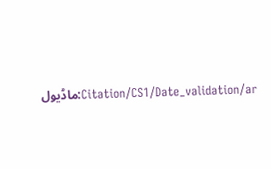ماڈیول:Citation/CS1/Date_validation/ar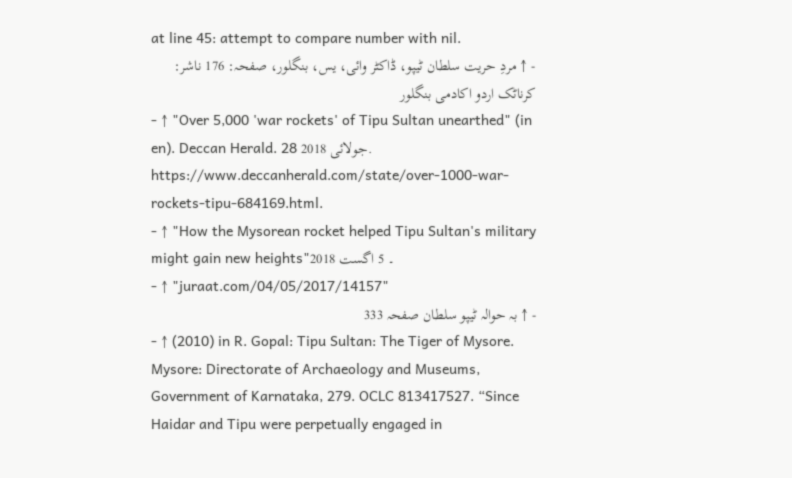at line 45: attempt to compare number with nil.
- ↑ مردِ حریت سلطان ٹیپو، ڈاکٹر وائی، یس، بنگلور، صفحہ: 176 ناشر: کرناٹک اردو اکادمی بنگلور
- ↑ "Over 5,000 'war rockets' of Tipu Sultan unearthed" (in en). Deccan Herald. 28 جولائی 2018. https://www.deccanherald.com/state/over-1000-war-rockets-tipu-684169.html.
- ↑ "How the Mysorean rocket helped Tipu Sultan's military might gain new heights"۔ 5 اگست 2018
- ↑ "juraat.com/04/05/2017/14157"
- ↑ بہ حوالہ ٹیپو سلطان صفحہ 333
- ↑ (2010) in R. Gopal: Tipu Sultan: The Tiger of Mysore. Mysore: Directorate of Archaeology and Museums, Government of Karnataka, 279. OCLC 813417527. “Since Haidar and Tipu were perpetually engaged in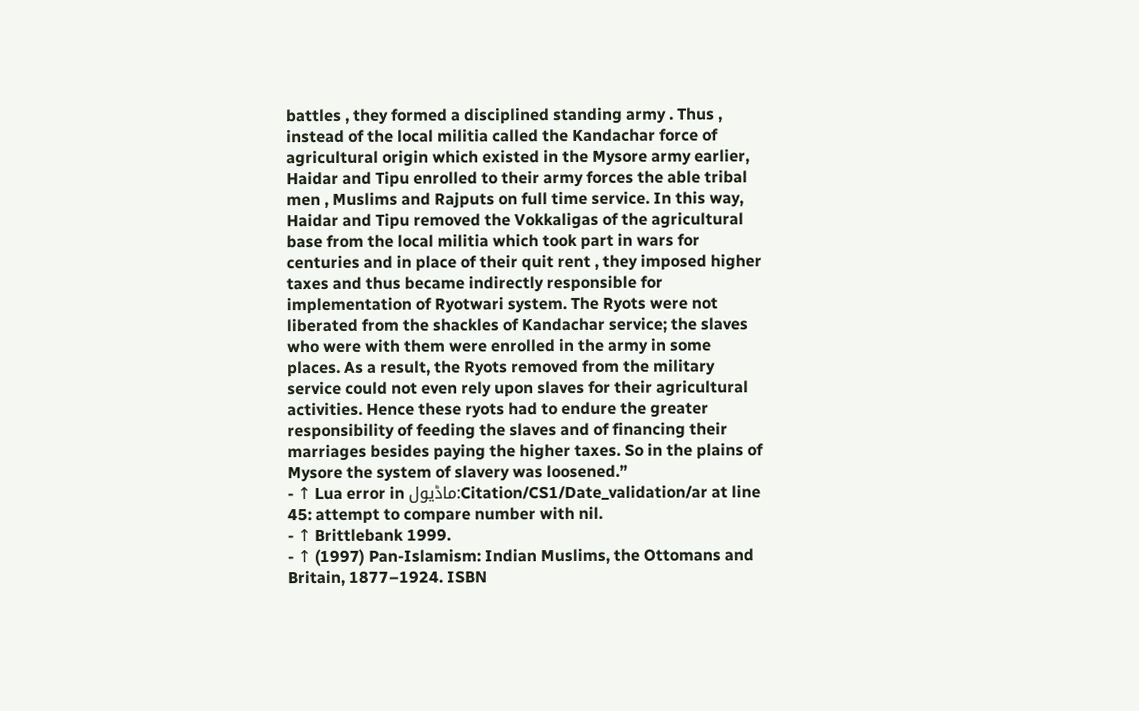battles , they formed a disciplined standing army . Thus , instead of the local militia called the Kandachar force of agricultural origin which existed in the Mysore army earlier, Haidar and Tipu enrolled to their army forces the able tribal men , Muslims and Rajputs on full time service. In this way, Haidar and Tipu removed the Vokkaligas of the agricultural base from the local militia which took part in wars for centuries and in place of their quit rent , they imposed higher taxes and thus became indirectly responsible for implementation of Ryotwari system. The Ryots were not liberated from the shackles of Kandachar service; the slaves who were with them were enrolled in the army in some places. As a result, the Ryots removed from the military service could not even rely upon slaves for their agricultural activities. Hence these ryots had to endure the greater responsibility of feeding the slaves and of financing their marriages besides paying the higher taxes. So in the plains of Mysore the system of slavery was loosened.”
- ↑ Lua error in ماڈیول:Citation/CS1/Date_validation/ar at line 45: attempt to compare number with nil.
- ↑ Brittlebank 1999.
- ↑ (1997) Pan-Islamism: Indian Muslims, the Ottomans and Britain, 1877–1924. ISBN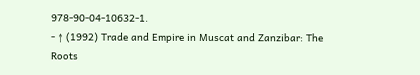978-90-04-10632-1.
- ↑ (1992) Trade and Empire in Muscat and Zanzibar: The Roots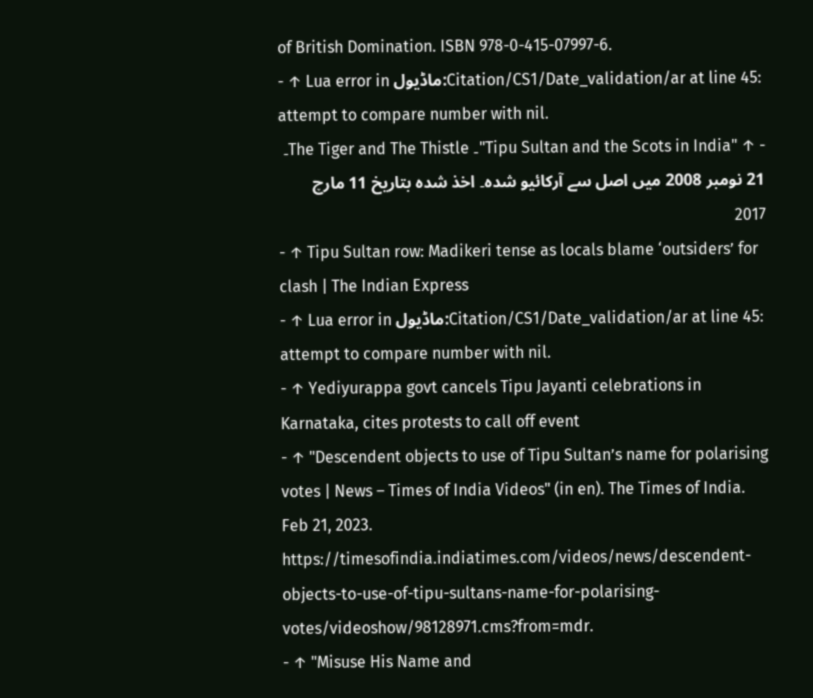of British Domination. ISBN 978-0-415-07997-6.
- ↑ Lua error in ماڈیول:Citation/CS1/Date_validation/ar at line 45: attempt to compare number with nil.
- ↑ "Tipu Sultan and the Scots in India"۔ The Tiger and The Thistle۔ 21 نومبر 2008 میں اصل سے آرکائیو شدہ۔ اخذ شدہ بتاریخ 11 مارچ 2017
- ↑ Tipu Sultan row: Madikeri tense as locals blame ‘outsiders’ for clash | The Indian Express
- ↑ Lua error in ماڈیول:Citation/CS1/Date_validation/ar at line 45: attempt to compare number with nil.
- ↑ Yediyurappa govt cancels Tipu Jayanti celebrations in Karnataka, cites protests to call off event
- ↑ "Descendent objects to use of Tipu Sultan’s name for polarising votes | News – Times of India Videos" (in en). The Times of India. Feb 21, 2023. https://timesofindia.indiatimes.com/videos/news/descendent-objects-to-use-of-tipu-sultans-name-for-polarising-votes/videoshow/98128971.cms?from=mdr.
- ↑ "Misuse His Name and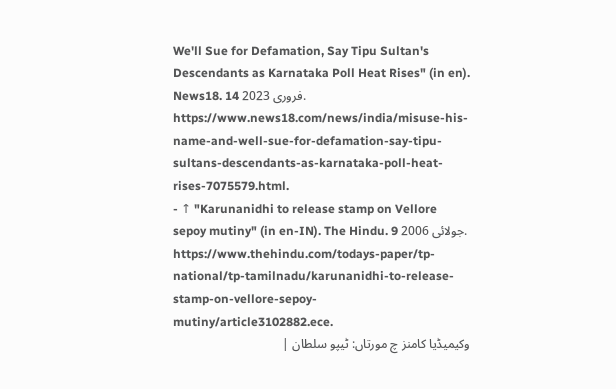We'll Sue for Defamation, Say Tipu Sultan's Descendants as Karnataka Poll Heat Rises" (in en). News18. 14 فروری 2023. https://www.news18.com/news/india/misuse-his-name-and-well-sue-for-defamation-say-tipu-sultans-descendants-as-karnataka-poll-heat-rises-7075579.html.
- ↑ "Karunanidhi to release stamp on Vellore sepoy mutiny" (in en-IN). The Hindu. 9 جولائی 2006. https://www.thehindu.com/todays-paper/tp-national/tp-tamilnadu/karunanidhi-to-release-stamp-on-vellore-sepoy-mutiny/article3102882.ece.
وکیمیڈیا کامنز چ مورتاں: ٹیپو سلطان |